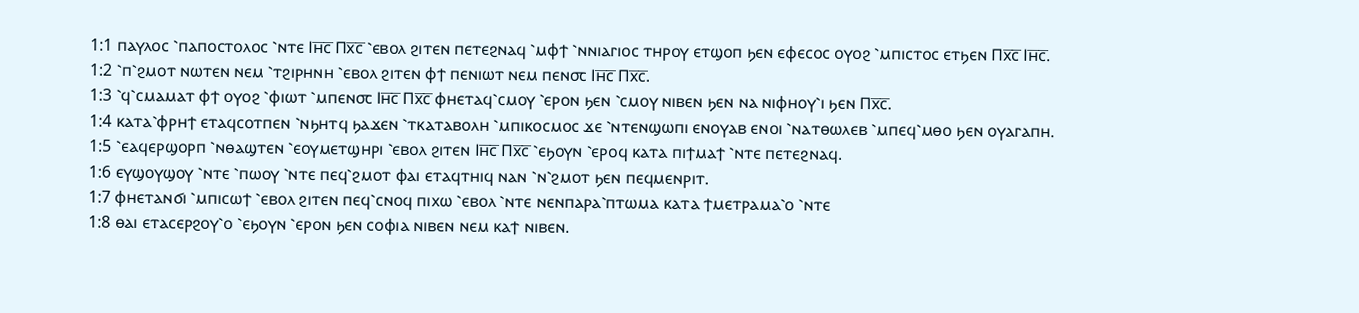1:1 ⲡⲁⲩⲗⲟⲥ ⳿ⲡⲁⲡⲟⲥⲧⲟⲗⲟⲥ ⳿ⲛⲧⲉ Ⲓⲏ̅ⲥ̅ Ⲡⲭ̅ⲥ̅ ⳿ⲉⲃⲟⲗ ϩⲓⲧⲉⲛ ⲡⲉⲧⲉϩⲛⲁϥ ⳿ⲙⲫϯ ⳿ⲛⲛⲓⲁⲅⲓⲟⲥ ⲧⲏⲣⲟⲩ ⲉⲧϣⲟⲡ ϧⲉⲛ ⲉⲫⲉⲥⲟⲥ ⲟⲩⲟϩ ⳿ⲙⲡⲓⲥⲧⲟⲥ ⲉⲧϧⲉⲛ Ⲡⲭ̅ⲥ̅ Ⲓⲏ̅ⲥ̅.
1:2 ⳿ⲡ⳿ϩⲙⲟⲧ ⲛⲱⲧⲉⲛ ⲛⲉⲙ ⳿ⲧϩⲓⲣⲏⲛⲏ ⳿ⲉⲃⲟⲗ ϩⲓⲧⲉⲛ ⲫϯ ⲡⲉⲛⲓⲱⲧ ⲛⲉⲙ ⲡⲉⲛ⳪ Ⲓⲏ̅ⲥ̅ Ⲡⲭ̅ⲥ̅.
1:3 ⳿ϥ⳿ⲥⲙⲁⲙⲁⲧ ⲫϯ ⲟⲩⲟϩ ⳿ⲫⲓⲱⲧ ⳿ⲙⲡⲉⲛ⳪ Ⲓⲏ̅ⲥ̅ Ⲡⲭ̅ⲥ̅ ⲫⲏⲉⲧⲁϥ⳿ⲥⲙⲟⲩ ⳿ⲉⲣⲟⲛ ϧⲉⲛ ⳿ⲥⲙⲟⲩ ⲛⲓⲃⲉⲛ ϧⲉⲛ ⲛⲁ ⲛⲓⲫⲏⲟⲩ⳿ⲓ ϧⲉⲛ Ⲡⲭ̅ⲥ̅.
1:4 ⲕⲁⲧⲁ⳿ⲫⲣⲏϯ ⲉⲧⲁϥⲥⲟⲧⲡⲉⲛ ⳿ⲛϧⲏⲧϥ ϧⲁϫⲉⲛ ⳿ⲧⲕⲁⲧⲁⲃⲟⲗⲏ ⳿ⲙⲡⲓⲕⲟⲥⲙⲟⲥ ϫⲉ ⳿ⲛⲧⲉⲛϣⲱⲡⲓ ⲉⲛⲟⲩⲁⲃ ⲉⲛⲟⲓ ⳿ⲛⲁⲧⲑⲱⲗⲉⲃ ⳿ⲙⲡⲉϥ⳿ⲙⲑⲟ ϧⲉⲛ ⲟⲩⲁⲅⲁⲡⲏ.
1:5 ⳿ⲉⲁϥⲉⲣϣⲟⲣⲡ ⳿ⲛⲑⲁϣⲧⲉⲛ ⳿ⲉⲟⲩⲙⲉⲧϣⲏⲣⲓ ⳿ⲉⲃⲟⲗ ϩⲓⲧⲉⲛ Ⲓⲏ̅ⲥ̅ Ⲡⲭ̅ⲥ̅ ⳿ⲉϧⲟⲩⲛ ⳿ⲉⲣⲟϥ ⲕⲁⲧⲁ ⲡⲓϯⲙⲁϯ ⳿ⲛⲧⲉ ⲡⲉⲧⲉϩⲛⲁϥ.
1:6 ⲉⲩϣⲟⲩϣⲟⲩ ⳿ⲛⲧⲉ ⳿ⲡⲱⲟⲩ ⳿ⲛⲧⲉ ⲡⲉϥ⳿ϩⲙⲟⲧ ⲫⲁⲓ ⲉⲧⲁϥⲧⲏⲓϥ ⲛⲁⲛ ⳿ⲛ⳿ϩⲙⲟⲧ ϧⲉⲛ ⲡⲉϥⲙⲉⲛⲣⲓⲧ.
1:7 ⲫⲏⲉⲧⲁⲛϭⲓ ⳿ⲙⲡⲓⲥⲱϯ ⳿ⲉⲃⲟⲗ ϩⲓⲧⲉⲛ ⲡⲉϥ⳿ⲥⲛⲟϥ ⲡⲓⲭⲱ ⳿ⲉⲃⲟⲗ ⳿ⲛⲧⲉ ⲛⲉⲛⲡⲁⲣⲁ⳿ⲡⲧⲱⲙⲁ ⲕⲁⲧⲁ ϯⲙⲉⲧⲣⲁⲙⲁ⳿ⲟ ⳿ⲛⲧⲉ
1:8 ⲑⲁⲓ ⲉⲧⲁⲥⲉⲣϩⲟⲩ⳿ⲟ ⳿ⲉϧⲟⲩⲛ ⳿ⲉⲣⲟⲛ ϧⲉⲛ ⲥⲟⲫⲓⲁ ⲛⲓⲃⲉⲛ ⲛⲉⲙ ⲕⲁϯ ⲛⲓⲃⲉⲛ.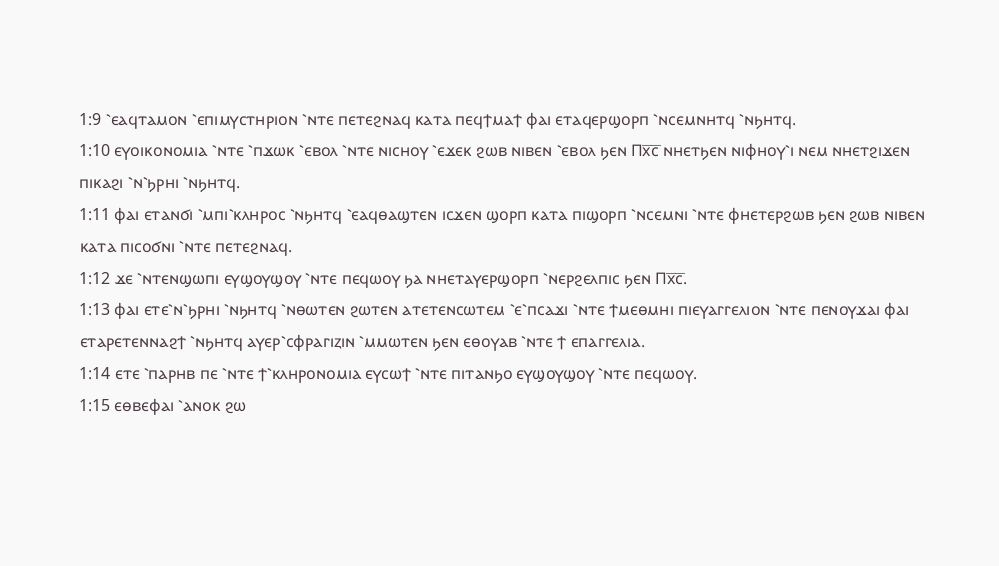1:9 ⳿ⲉⲁϥⲧⲁⲙⲟⲛ ⳿ⲉⲡⲓⲙⲩⲥⲧⲏⲣⲓⲟⲛ ⳿ⲛⲧⲉ ⲡⲉⲧⲉϩⲛⲁϥ ⲕⲁⲧⲁ ⲡⲉϥϯⲙⲁϯ ⲫⲁⲓ ⲉⲧⲁϥⲉⲣϣⲟⲣⲡ ⳿ⲛⲥⲉⲙⲛⲏⲧϥ ⳿ⲛϧⲏⲧϥ.
1:10 ⲉⲩⲟⲓⲕⲟⲛⲟⲙⲓⲁ ⳿ⲛⲧⲉ ⳿ⲡϫⲱⲕ ⳿ⲉⲃⲟⲗ ⳿ⲛⲧⲉ ⲛⲓⲥⲏⲟⲩ ⳿ⲉϫⲉⲕ ϩⲱⲃ ⲛⲓⲃⲉⲛ ⳿ⲉⲃⲟⲗ ϧⲉⲛ Ⲡⲭ̅ⲥ̅ ⲛⲏⲉⲧϧⲉⲛ ⲛⲓⲫⲏⲟⲩ⳿ⲓ ⲛⲉⲙ ⲛⲏⲉⲧϩⲓϫⲉⲛ ⲡⲓⲕⲁϩⲓ ⳿ⲛ⳿ϧⲣⲏⲓ ⳿ⲛϧⲏⲧϥ.
1:11 ⲫⲁⲓ ⲉⲧⲁⲛϭⲓ ⳿ⲙⲡⲓ⳿ⲕⲗⲏⲣⲟⲥ ⳿ⲛϧⲏⲧϥ ⳿ⲉⲁϥⲑⲁϣⲧⲉⲛ ⲓⲥϫⲉⲛ ϣⲟⲣⲡ ⲕⲁⲧⲁ ⲡⲓϣⲟⲣⲡ ⳿ⲛⲥⲉⲙⲛⲓ ⳿ⲛⲧⲉ ⲫⲏⲉⲧⲉⲣϩⲱⲃ ϧⲉⲛ ϩⲱⲃ ⲛⲓⲃⲉⲛ ⲕⲁⲧⲁ ⲡⲓⲥⲟϭⲛⲓ ⳿ⲛⲧⲉ ⲡⲉⲧⲉϩⲛⲁϥ.
1:12 ϫⲉ ⳿ⲛⲧⲉⲛϣⲱⲡⲓ ⲉⲩϣⲟⲩϣⲟⲩ ⳿ⲛⲧⲉ ⲡⲉϥⲱⲟⲩ ϧⲁ ⲛⲏⲉⲧⲁⲩⲉⲣϣⲟⲣⲡ ⳿ⲛⲉⲣϩⲉⲗⲡⲓⲥ ϧⲉⲛ Ⲡⲭ̅ⲥ̅.
1:13 ⲫⲁⲓ ⲉⲧⲉ⳿ⲛ⳿ϧⲣⲏⲓ ⳿ⲛϧⲏⲧϥ ⳿ⲛⲑⲱⲧⲉⲛ ϩⲱⲧⲉⲛ ⲁⲧⲉⲧⲉⲛⲥⲱⲧⲉⲙ ⳿ⲉ⳿ⲡⲥⲁϫⲓ ⳿ⲛⲧⲉ ϯⲙⲉⲑⲙⲏⲓ ⲡⲓⲉⲩⲁⲅⲅⲉⲗⲓⲟⲛ ⳿ⲛⲧⲉ ⲡⲉⲛⲟⲩϫⲁⲓ ⲫⲁⲓ ⲉⲧⲁⲣⲉⲧⲉⲛⲛⲁϩϯ ⳿ⲛϧⲏⲧϥ ⲁⲩⲉⲣ⳿ⲥⲫⲣⲁⲅⲓⲍⲓⲛ ⳿ⲙⲙⲱⲧⲉⲛ ϧⲉⲛ ⲉⲑⲟⲩⲁⲃ ⳿ⲛⲧⲉ ϯ ⲉⲡⲁⲅⲅⲉⲗⲓⲁ.
1:14 ⲉⲧⲉ ⳿ⲡⲁⲣⲏⲃ ⲡⲉ ⳿ⲛⲧⲉ ϯ⳿ⲕⲗⲏⲣⲟⲛⲟⲙⲓⲁ ⲉⲩⲥⲱϯ ⳿ⲛⲧⲉ ⲡⲓⲧⲁⲛϧⲟ ⲉⲩϣⲟⲩϣⲟⲩ ⳿ⲛⲧⲉ ⲡⲉϥⲱⲟⲩ.
1:15 ⲉⲑⲃⲉⲫⲁⲓ ⳿ⲁⲛⲟⲕ ϩⲱ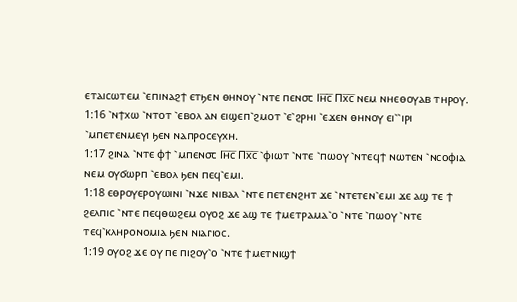ⲉⲧⲁⲓⲥⲱⲧⲉⲙ ⳿ⲉⲡⲓⲛⲁϩϯ ⲉⲧϧⲉⲛ ⲑⲏⲛⲟⲩ ⳿ⲛⲧⲉ ⲡⲉⲛ⳪ Ⲓⲏ̅ⲥ̅ Ⲡⲭ̅ⲥ̅ ⲛⲉⲙ ⲛⲏⲉⲑⲟⲩⲁⲃ ⲧⲏⲣⲟⲩ.
1:16 ⳿ⲛϯⲭⲱ ⳿ⲛⲧⲟⲧ ⳿ⲉⲃⲟⲗ ⲁⲛ ⲉⲓϣⲉⲡ⳿ϩⲙⲟⲧ ⳿ⲉ⳿ϩⲣⲏⲓ ⳿ⲉϫⲉⲛ ⲑⲏⲛⲟⲩ ⲉⲓ⳿⳿ⲓⲣⲓ ⳿ⲙⲡⲉⲧⲉⲛⲙⲉⲩⲓ ϧⲉⲛ ⲛⲁⲡⲣⲟⲥⲉⲩⲭⲏ.
1:17 ϩⲓⲛⲁ ⳿ⲛⲧⲉ ⲫϯ ⳿ⲙⲡⲉⲛ⳪ Ⲓⲏ̅ⲥ̅ Ⲡⲭ̅ⲥ̅ ⳿ⲫⲓⲱⲧ ⳿ⲛⲧⲉ ⳿ⲡⲱⲟⲩ ⳿ⲛⲧⲉϥϯ ⲛⲱⲧⲉⲛ ⳿ⲛⲥⲟⲫⲓⲁ ⲛⲉⲙ ⲟⲩϭⲱⲣⲡ ⳿ⲉⲃⲟⲗ ϧⲉⲛ ⲡⲉϥ⳿ⲉⲙⲓ.
1:18 ⲉⲑⲣⲟⲩⲉⲣⲟⲩⲱⲓⲛⲓ ⳿ⲛϫⲉ ⲛⲓⲃⲁⲗ ⳿ⲛⲧⲉ ⲡⲉⲧⲉⲛϩⲏⲧ ϫⲉ ⳿ⲛⲧⲉⲧⲉⲛ⳿ⲉⲙⲓ ϫⲉ ⲁϣ ⲧⲉ ϯ ϩⲉⲗⲡⲓⲥ ⳿ⲛⲧⲉ ⲡⲉϥⲑⲱϩⲉⲙ ⲟⲩⲟϩ ϫⲉ ⲁϣ ⲧⲉ ϯⲙⲉⲧⲣⲁⲙⲁ⳿ⲟ ⳿ⲛⲧⲉ ⳿ⲡⲱⲟⲩ ⳿ⲛⲧⲉ ⲧⲉϥ⳿ⲕⲗⲏⲣⲟⲛⲟⲙⲓⲁ ϧⲉⲛ ⲛⲓⲁⲅⲓⲟⲥ.
1:19 ⲟⲩⲟϩ ϫⲉ ⲟⲩ ⲡⲉ ⲡⲓϩⲟⲩ⳿ⲟ ⳿ⲛⲧⲉ ϯⲙⲉⲧⲛⲓϣϯ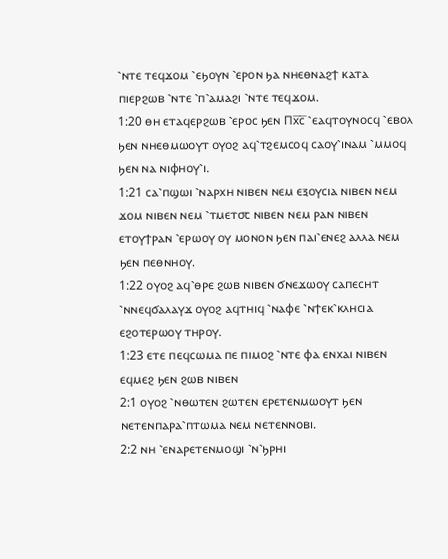⳿ⲛⲧⲉ ⲧⲉϥϫⲟⲙ ⳿ⲉϧⲟⲩⲛ ⳿ⲉⲣⲟⲛ ϧⲁ ⲛⲏⲉⲑⲛⲁϩϯ ⲕⲁⲧⲁ ⲡⲓⲉⲣϩⲱⲃ ⳿ⲛⲧⲉ ⳿ⲡ⳿ⲁⲙⲁϩⲓ ⳿ⲛⲧⲉ ⲧⲉϥϫⲟⲙ.
1:20 ⲑⲏ ⲉⲧⲁϥⲉⲣϩⲱⲃ ⳿ⲉⲣⲟⲥ ϧⲉⲛ Ⲡⲭ̅ⲥ̅ ⳿ⲉⲁϥⲧⲟⲩⲛⲟⲥϥ ⳿ⲉⲃⲟⲗ ϧⲉⲛ ⲛⲏⲉⲑⲙⲱⲟⲩⲧ ⲟⲩⲟϩ ⲁϥ⳿ⲧϩⲉⲙⲥⲟϥ ⲥⲁⲟⲩ⳿ⲓⲛⲁⲙ ⳿ⲙⲙⲟϥ ϧⲉⲛ ⲛⲁ ⲛⲓⲫⲏⲟⲩ⳿ⲓ.
1:21 ⲥⲁ⳿ⲡϣⲱⲓ ⳿ⲛⲁⲣⲭⲏ ⲛⲓⲃⲉⲛ ⲛⲉⲙ ⲉⲝⲟⲩⲥⲓⲁ ⲛⲓⲃⲉⲛ ⲛⲉⲙ ϫⲟⲙ ⲛⲓⲃⲉⲛ ⲛⲉⲙ ⳿ⲧⲙⲉⲧ⳪ ⲛⲓⲃⲉⲛ ⲛⲉⲙ ⲣⲁⲛ ⲛⲓⲃⲉⲛ ⲉⲧⲟⲩϯⲣⲁⲛ ⳿ⲉⲣⲱⲟⲩ ⲟⲩ ⲙⲟⲛⲟⲛ ϧⲉⲛ ⲡⲁⲓ⳿ⲉⲛⲉϩ ⲁⲗⲗⲁ ⲛⲉⲙ ϧⲉⲛ ⲡⲉⲑⲛⲏⲟⲩ.
1:22 ⲟⲩⲟϩ ⲁϥ⳿ⲑⲣⲉ ϩⲱⲃ ⲛⲓⲃⲉⲛ ϭⲛⲉϫⲱⲟⲩ ⲥⲁⲡⲉⲥⲏⲧ ⳿ⲛⲛⲉϥϭⲁⲗⲁⲩϫ ⲟⲩⲟϩ ⲁϥⲧⲏⲓϥ ⳿ⲛⲁⲫⲉ ⳿ⲛϯⲉⲕ⳿ⲕⲗⲏⲥⲓⲁ ⲉϩⲟⲧⲉⲣⲱⲟⲩ ⲧⲏⲣⲟⲩ.
1:23 ⲉⲧⲉ ⲡⲉϥⲥⲱⲙⲁ ⲡⲉ ⲡⲓⲙⲟϩ ⳿ⲛⲧⲉ ⲫⲁ ⲉⲛⲭⲁⲓ ⲛⲓⲃⲉⲛ ⲉϥⲙⲉϩ ϧⲉⲛ ϩⲱⲃ ⲛⲓⲃⲉⲛ
2:1 ⲟⲩⲟϩ ⳿ⲛⲑⲱⲧⲉⲛ ϩⲱⲧⲉⲛ ⲉⲣⲉⲧⲉⲛⲙⲱⲟⲩⲧ ϧⲉⲛ ⲛⲉⲧⲉⲛⲡⲁⲣⲁ⳿ⲡⲧⲱⲙⲁ ⲛⲉⲙ ⲛⲉⲧⲉⲛⲛⲟⲃⲓ.
2:2 ⲛⲏ ⳿ⲉⲛⲁⲣⲉⲧⲉⲛⲙⲟϣⲓ ⳿ⲛ⳿ϧⲣⲏⲓ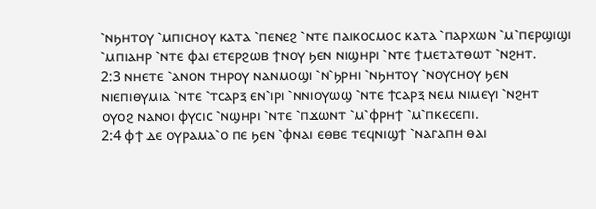⳿ⲛϧⲏⲧⲟⲩ ⳿ⲙⲡⲓⲥⲏⲟⲩ ⲕⲁⲧⲁ ⳿ⲡⲉⲛⲉϩ ⳿ⲛⲧⲉ ⲡⲁⲓⲕⲟⲥⲙⲟⲥ ⲕⲁⲧⲁ ⳿ⲡⲁⲣⲭⲱⲛ ⳿ⲙ⳿ⲡⲉⲣϣⲓϣⲓ ⳿ⲙⲡⲓⲁⲏⲣ ⳿ⲛⲧⲉ ⲫⲁⲓ ⲉⲧⲉⲣϩⲱⲃ ϯⲛⲟⲩ ϧⲉⲛ ⲛⲓϣⲏⲣⲓ ⳿ⲛⲧⲉ ϯⲙⲉⲧⲁⲧⲑⲱⲧ ⳿ⲛϩⲏⲧ.
2:3 ⲛⲏⲉⲧⲉ ⳿ⲁⲛⲟⲛ ⲧⲏⲣⲟⲩ ⲛⲁⲛⲙⲟϣⲓ ⳿ⲛ⳿ϧⲣⲏⲓ ⳿ⲛϧⲏⲧⲟⲩ ⳿ⲛⲟⲩⲥⲏⲟⲩ ϧⲉⲛ ⲛⲓⲉⲡⲓⲑⲩⲙⲓⲁ ⳿ⲛⲧⲉ ⳿ⲧⲥⲁⲣⲝ ⲉⲛ⳿ⲓⲣⲓ ⳿ⲛⲛⲓⲟⲩⲱϣ ⳿ⲛⲧⲉ ϯⲥⲁⲣⲝ ⲛⲉⲙ ⲛⲓⲙⲉⲩⲓ ⳿ⲛϩⲏⲧ ⲟⲩⲟϩ ⲛⲁⲛⲟⲓ ⲫⲩⲥⲓⲥ ⳿ⲛϣⲏⲣⲓ ⳿ⲛⲧⲉ ⳿ⲡϫⲱⲛⲧ ⳿ⲙ⳿ⲫⲣⲏϯ ⳿ⲙ⳿ⲡⲕⲉⲥⲉⲡⲓ.
2:4 ⲫϯ ⲇⲉ ⲟⲩⲣⲁⲙⲁ⳿ⲟ ⲡⲉ ϧⲉⲛ ⳿ⲫⲛⲁⲓ ⲉⲑⲃⲉ ⲧⲉϥⲛⲓϣϯ ⳿ⲛⲁⲅⲁⲡⲏ ⲑⲁⲓ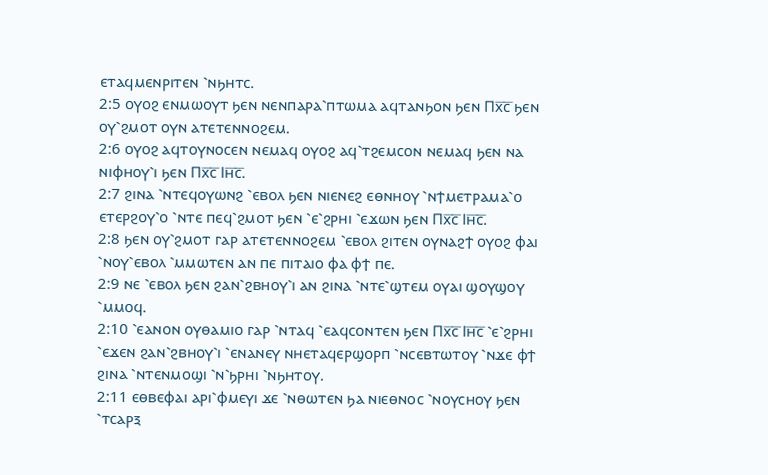ⲉⲧⲁϥⲙⲉⲛⲣⲓⲧⲉⲛ ⳿ⲛϧⲏⲧⲥ.
2:5 ⲟⲩⲟϩ ⲉⲛⲙⲱⲟⲩⲧ ϧⲉⲛ ⲛⲉⲛⲡⲁⲣⲁ⳿ⲡⲧⲱⲙⲁ ⲁϥⲧⲁⲛϧⲟⲛ ϧⲉⲛ Ⲡⲭ̅ⲥ̅ ϧⲉⲛ ⲟⲩ⳿ϩⲙⲟⲧ ⲟⲩⲛ ⲁⲧⲉⲧⲉⲛⲛⲟϩⲉⲙ.
2:6 ⲟⲩⲟϩ ⲁϥⲧⲟⲩⲛⲟⲥⲉⲛ ⲛⲉⲙⲁϥ ⲟⲩⲟϩ ⲁϥ⳿ⲧϩⲉⲙⲥⲟⲛ ⲛⲉⲙⲁϥ ϧⲉⲛ ⲛⲁ ⲛⲓⲫⲏⲟⲩ⳿ⲓ ϧⲉⲛ Ⲡⲭ̅ⲥ̅ Ⲓⲏ̅ⲥ̅.
2:7 ϩⲓⲛⲁ ⳿ⲛⲧⲉϥⲟⲩⲱⲛϩ ⳿ⲉⲃⲟⲗ ϧⲉⲛ ⲛⲓⲉⲛⲉϩ ⲉⲑⲛⲏⲟⲩ ⳿ⲛϯⲙⲉⲧⲣⲁⲙⲁ⳿ⲟ ⲉⲧⲉⲣϩⲟⲩ⳿ⲟ ⳿ⲛⲧⲉ ⲡⲉϥ⳿ϩⲙⲟⲧ ϧⲉⲛ ⳿ⲉ⳿ϩⲣⲏⲓ ⳿ⲉϫⲱⲛ ϧⲉⲛ Ⲡⲭ̅ⲥ̅ Ⲓⲏ̅ⲥ̅.
2:8 ϧⲉⲛ ⲟⲩ⳿ϩⲙⲟⲧ ⲅⲁⲣ ⲁⲧⲉⲧⲉⲛⲛⲟϩⲉⲙ ⳿ⲉⲃⲟⲗ ϩⲓⲧⲉⲛ ⲟⲩⲛⲁϩϯ ⲟⲩⲟϩ ⲫⲁⲓ ⳿ⲛⲟⲩ⳿ⲉⲃⲟⲗ ⳿ⲙⲙⲱⲧⲉⲛ ⲁⲛ ⲡⲉ ⲡⲓⲧⲁⲓⲟ ⲫⲁ ⲫϯ ⲡⲉ.
2:9 ⲛⲉ ⳿ⲉⲃⲟⲗ ϧⲉⲛ ϩⲁⲛ⳿ϩⲃⲏⲟⲩ⳿ⲓ ⲁⲛ ϩⲓⲛⲁ ⳿ⲛⲧⲉ⳿ϣⲧⲉⲙ ⲟⲩⲁⲓ ϣⲟⲩϣⲟⲩ ⳿ⲙⲙⲟϥ.
2:10 ⳿ⲉⲁⲛⲟⲛ ⲟⲩⲑⲁⲙⲓⲟ ⲅⲁⲣ ⳿ⲛⲧⲁϥ ⳿ⲉⲁϥⲥⲟⲛⲧⲉⲛ ϧⲉⲛ Ⲡⲭ̅ⲥ̅ Ⲓⲏ̅ⲥ̅ ⳿ⲉ⳿ϩⲣⲏⲓ ⳿ⲉϫⲉⲛ ϩⲁⲛ⳿ϩⲃⲏⲟⲩ⳿ⲓ ⳿ⲉⲛⲁⲛⲉⲩ ⲛⲏⲉⲧⲁϥⲉⲣϣⲟⲣⲡ ⳿ⲛⲥⲉⲃⲧⲱⲧⲟⲩ ⳿ⲛϫⲉ ⲫϯ ϩⲓⲛⲁ ⳿ⲛⲧⲉⲛⲙⲟϣⲓ ⳿ⲛ⳿ϧⲣⲏⲓ ⳿ⲛϧⲏⲧⲟⲩ.
2:11 ⲉⲑⲃⲉⲫⲁⲓ ⲁⲣⲓ⳿ⲫⲙⲉⲩⲓ ϫⲉ ⳿ⲛⲑⲱⲧⲉⲛ ϧⲁ ⲛⲓⲉⲑⲛⲟⲥ ⳿ⲛⲟⲩⲥⲏⲟⲩ ϧⲉⲛ ⳿ⲧⲥⲁⲣⲝ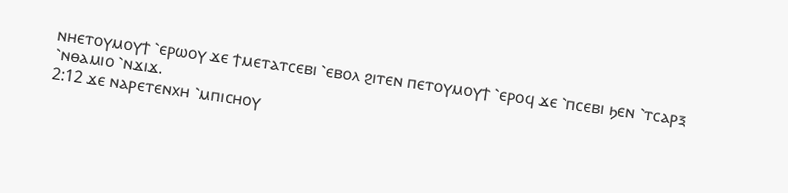ⲛⲏⲉⲧⲟⲩⲙⲟⲩϯ ⳿ⲉⲣⲱⲟⲩ ϫⲉ ϯⲙⲉⲧⲁⲧⲥⲉⲃⲓ ⳿ⲉⲃⲟⲗ ϩⲓⲧⲉⲛ ⲡⲉⲧⲟⲩⲙⲟⲩϯ ⳿ⲉⲣⲟϥ ϫⲉ ⳿ⲡⲥⲉⲃⲓ ϧⲉⲛ ⳿ⲧⲥⲁⲣⲝ ⳿ⲛⲑⲁⲙⲓⲟ ⳿ⲛϫⲓϫ.
2:12 ϫⲉ ⲛⲁⲣⲉⲧⲉⲛⲭⲏ ⳿ⲙⲡⲓⲥⲏⲟⲩ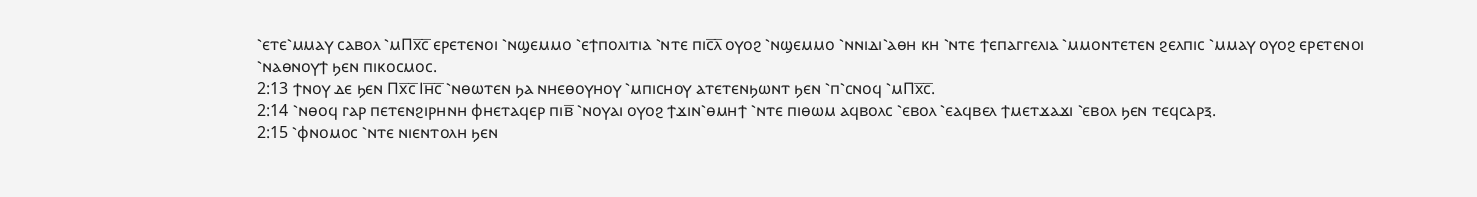⳿ⲉⲧⲉ⳿ⲙⲙⲁⲩ ⲥⲁⲃⲟⲗ ⳿ⲙⲠⲭ̅ⲥ̅ ⲉⲣⲉⲧⲉⲛⲟⲓ ⳿ⲛϣⲉⲙⲙⲟ ⳿ⲉϯⲡⲟⲗⲓⲧⲓⲁ ⳿ⲛⲧⲉ ⲡⲓⲥ̅ⲗ̅ ⲟⲩⲟϩ ⳿ⲛϣⲉⲙⲙⲟ ⳿ⲛⲛⲓⲇⲓ⳿ⲁⲑⲏ ⲕⲏ ⳿ⲛⲧⲉ ϯⲉⲡⲁⲅⲅⲉⲗⲓⲁ ⳿ⲙⲙⲟⲛⲧⲉⲧⲉⲛ ϩⲉⲗⲡⲓⲥ ⳿ⲙⲙⲁⲩ ⲟⲩⲟϩ ⲉⲣⲉⲧⲉⲛⲟⲓ ⳿ⲛⲁⲑⲛⲟⲩϯ ϧⲉⲛ ⲡⲓⲕⲟⲥⲙⲟⲥ.
2:13 ϯⲛⲟⲩ ⲇⲉ ϧⲉⲛ Ⲡⲭ̅ⲥ̅ Ⲓⲏ̅ⲥ̅ ⳿ⲛⲑⲱⲧⲉⲛ ϧⲁ ⲛⲏⲉⲑⲟⲩⲏⲟⲩ ⳿ⲙⲡⲓⲥⲏⲟⲩ ⲁⲧⲉⲧⲉⲛϧⲱⲛⲧ ϧⲉⲛ ⳿ⲡ⳿ⲥⲛⲟϥ ⳿ⲙⲠⲭ̅ⲥ̅.
2:14 ⳿ⲛⲑⲟϥ ⲅⲁⲣ ⲡⲉⲧⲉⲛϩⲓⲣⲏⲛⲏ ⲫⲏⲉⲧⲁϥⲉⲣ ⲡⲓⲃ̅ ⳿ⲛⲟⲩⲁⲓ ⲟⲩⲟϩ ϯϫⲓⲛ⳿ⲑⲙⲏϯ ⳿ⲛⲧⲉ ⲡⲓⲑⲱⲙ ⲁϥⲃⲟⲗⲥ ⳿ⲉⲃⲟⲗ ⳿ⲉⲁϥⲃⲉⲗ ϯⲙⲉⲧϫⲁϫⲓ ⳿ⲉⲃⲟⲗ ϧⲉⲛ ⲧⲉϥⲥⲁⲣⲝ.
2:15 ⳿ⲫⲛⲟⲙⲟⲥ ⳿ⲛⲧⲉ ⲛⲓⲉⲛⲧⲟⲗⲏ ϧⲉⲛ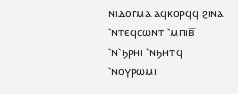ⲛⲓⲇⲟⲅⲙⲁ ⲁϥⲕⲟⲣϥϥ ϩⲓⲛⲁ ⳿ⲛⲧⲉϥⲥⲱⲛⲧ ⳿ⲙⲡⲓⲃ̅ ⳿ⲛ⳿ϧⲣⲏⲓ ⳿ⲛϧⲏⲧϥ ⳿ⲛⲟⲩⲣⲱⲙⲓ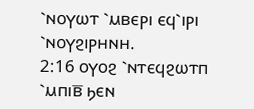⳿ⲛⲟⲩⲱⲧ ⳿ⲙⲃⲉⲣⲓ ⲉϥ⳿ⲓⲣⲓ ⳿ⲛⲟⲩϩⲓⲣⲏⲛⲏ.
2:16 ⲟⲩⲟϩ ⳿ⲛⲧⲉϥϩⲱⲧⲡ ⳿ⲙⲡⲓⲃ̅ ϧⲉⲛ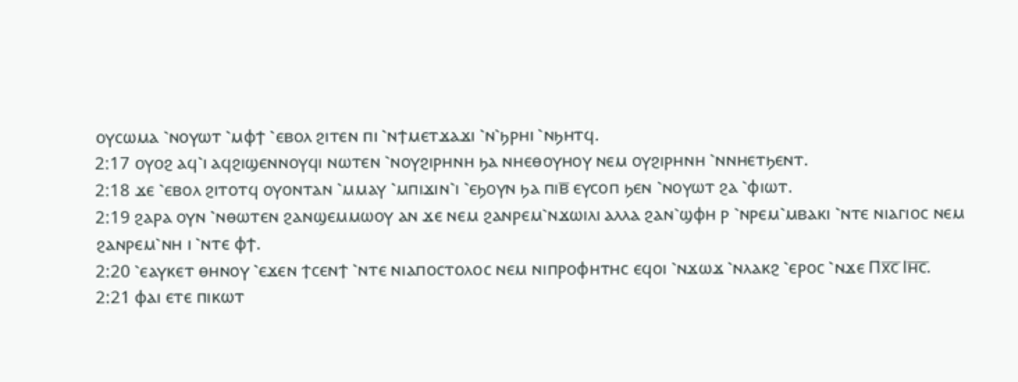ⲟⲩⲥⲱⲙⲁ ⳿ⲛⲟⲩⲱⲧ ⳿ⲙⲫϯ ⳿ⲉⲃⲟⲗ ϩⲓⲧⲉⲛ ⲡⲓ ⳿ⲛϯⲙⲉⲧϫⲁϫⲓ ⳿ⲛ⳿ϧⲣⲏⲓ ⳿ⲛϧⲏⲧϥ.
2:17 ⲟⲩⲟϩ ⲁϥ⳿ⲓ ⲁϥϩⲓϣⲉⲛⲛⲟⲩϥⲓ ⲛⲱⲧⲉⲛ ⳿ⲛⲟⲩϩⲓⲣⲏⲛⲏ ϧⲁ ⲛⲏⲉⲑⲟⲩⲏⲟⲩ ⲛⲉⲙ ⲟⲩϩⲓⲣⲏⲛⲏ ⳿ⲛⲛⲏⲉⲧϧⲉⲛⲧ.
2:18 ϫⲉ ⳿ⲉⲃⲟⲗ ϩⲓⲧⲟⲧϥ ⲟⲩⲟⲛⲧⲁⲛ ⳿ⲙⲙⲁⲩ ⳿ⲙⲡⲓϫⲓⲛ⳿ⲓ ⳿ⲉϧⲟⲩⲛ ϧⲁ ⲡⲓⲃ̅ ⲉⲩⲥⲟⲡ ϧⲉⲛ ⳿ⲛⲟⲩⲱⲧ ϩⲁ ⳿ⲫⲓⲱⲧ.
2:19 ϩⲁⲣⲁ ⲟⲩⲛ ⳿ⲛⲑⲱⲧⲉⲛ ϩⲁⲛϣⲉⲙⲙⲱⲟⲩ ⲁⲛ ϫⲉ ⲛⲉⲙ ϩⲁⲛⲣⲉⲙ⳿ⲛϫⲱⲓⲗⲓ ⲁⲗⲗⲁ ϩⲁⲛ⳿ϣⲫⲏ ⲣ ⳿ⲛⲣⲉⲙ⳿ⲙⲃⲁⲕⲓ ⳿ⲛⲧⲉ ⲛⲓⲁⲅⲓⲟⲥ ⲛⲉⲙ ϩⲁⲛⲣⲉⲙ⳿ⲛⲏ ⲓ ⳿ⲛⲧⲉ ⲫϯ.
2:20 ⳿ⲉⲁⲩⲕⲉⲧ ⲑⲏⲛⲟⲩ ⳿ⲉϫⲉⲛ ϯⲥⲉⲛϯ ⳿ⲛⲧⲉ ⲛⲓⲁⲡⲟⲥⲧⲟⲗⲟⲥ ⲛⲉⲙ ⲛⲓⲡⲣⲟⲫⲏⲧⲏⲥ ⲉϥⲟⲓ ⳿ⲛϫⲱϫ ⳿ⲛⲗⲁⲕϩ ⳿ⲉⲣⲟⲥ ⳿ⲛϫⲉ Ⲡⲭ̅ⲥ̅ Ⲓⲏ̅ⲥ̅.
2:21 ⲫⲁⲓ ⲉⲧⲉ ⲡⲓⲕⲱⲧ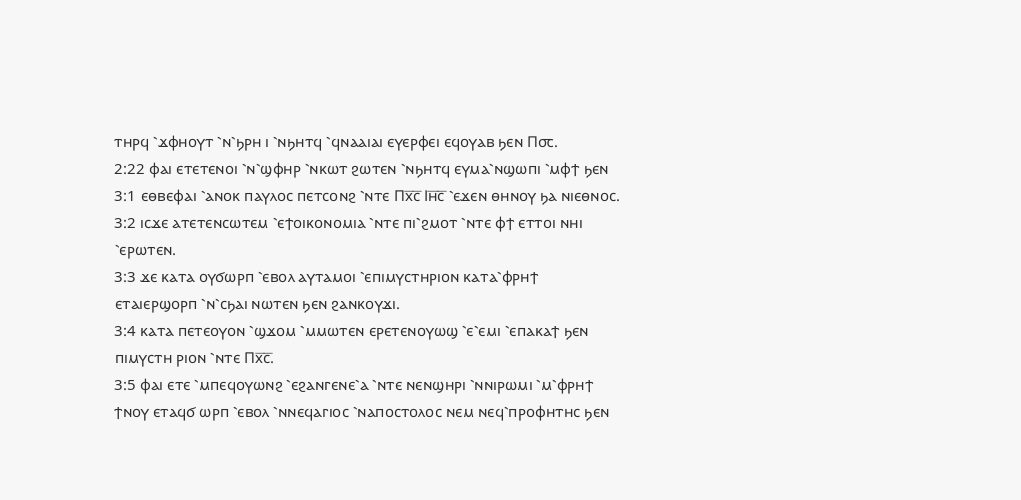ⲧⲏⲣϥ ⳿ϫⲫⲏⲟⲩⲧ ⳿ⲛ⳿ϧⲣⲏ ⲓ ⳿ⲛϧⲏⲧϥ ⳿ϥⲛⲁⲁⲓⲁⲓ ⲉⲩⲉⲣⲫⲉⲓ ⲉϥⲟⲩⲁⲃ ϧⲉⲛ Ⲡ⳪.
2:22 ⲫⲁⲓ ⲉⲧⲉⲧⲉⲛⲟⲓ ⳿ⲛ⳿ϣⲫⲏⲣ ⳿ⲛⲕⲱⲧ ϩⲱⲧⲉⲛ ⳿ⲛϧⲏⲧϥ ⲉⲩⲙⲁ⳿ⲛϣⲱⲡⲓ ⳿ⲙⲫϯ ϧⲉⲛ
3:1 ⲉⲑⲃⲉⲫⲁⲓ ⳿ⲁⲛⲟⲕ ⲡⲁⲩⲗⲟⲥ ⲡⲉⲧⲥⲟⲛϩ ⳿ⲛⲧⲉ Ⲡⲭ̅ⲥ̅ Ⲓⲏ̅ⲥ̅ ⳿ⲉϫⲉⲛ ⲑⲏⲛⲟⲩ ϧⲁ ⲛⲓⲉⲑⲛⲟⲥ.
3:2 ⲓⲥϫⲉ ⲁⲧⲉⲧⲉⲛⲥⲱⲧⲉⲙ ⳿ⲉϯⲟⲓⲕⲟⲛⲟⲙⲓⲁ ⳿ⲛⲧⲉ ⲡⲓ⳿ϩⲙⲟⲧ ⳿ⲛⲧⲉ ⲫϯ ⲉⲧⲧⲟⲓ ⲛⲏⲓ ⳿ⲉⲣⲱⲧⲉⲛ.
3:3 ϫⲉ ⲕⲁⲧⲁ ⲟⲩϭⲱⲣⲡ ⳿ⲉⲃⲟⲗ ⲁⲩⲧⲁⲙⲟⲓ ⳿ⲉⲡⲓⲙⲩⲥⲧⲏⲣⲓⲟⲛ ⲕⲁⲧⲁ⳿ⲫⲣⲏϯ ⲉⲧⲁⲓⲉⲣϣⲟⲣⲡ ⳿ⲛ⳿ⲥϧⲁⲓ ⲛⲱⲧⲉⲛ ϧⲉⲛ ϩⲁⲛⲕⲟⲩϫⲓ.
3:4 ⲕⲁⲧⲁ ⲡⲉⲧⲉⲟⲩⲟⲛ ⳿ϣϫⲟⲙ ⳿ⲙⲙⲱⲧⲉⲛ ⲉⲣⲉⲧⲉⲛⲟⲩⲱϣ ⳿ⲉ⳿ⲉⲙⲓ ⳿ⲉⲡⲁⲕⲁϯ ϧⲉⲛ ⲡⲓⲙⲩⲥⲧⲏ ⲣⲓⲟⲛ ⳿ⲛⲧⲉ Ⲡⲭ̅ⲥ̅.
3:5 ⲫⲁⲓ ⲉⲧⲉ ⳿ⲙⲡⲉϥⲟⲩⲱⲛϩ ⳿ⲉϩⲁⲛⲅⲉⲛⲉ⳿ⲁ ⳿ⲛⲧⲉ ⲛⲉⲛϣⲏⲣⲓ ⳿ⲛⲛⲓⲣⲱⲙⲓ ⳿ⲙ⳿ⲫⲣⲏϯ ϯⲛⲟⲩ ⲉⲧⲁϥϭ ⲱⲣⲡ ⳿ⲉⲃⲟⲗ ⳿ⲛⲛⲉϥⲁⲅⲓⲟⲥ ⳿ⲛⲁⲡⲟⲥⲧⲟⲗⲟⲥ ⲛⲉⲙ ⲛⲉϥ⳿ⲡⲣⲟⲫⲏⲧⲏⲥ ϧⲉⲛ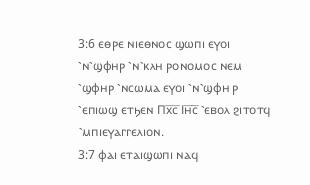3:6 ⲉⲑⲣⲉ ⲛⲓⲉⲑⲛⲟⲥ ϣⲱⲡⲓ ⲉⲩⲟⲓ ⳿ⲛ⳿ϣⲫⲏⲣ ⳿ⲛ⳿ⲕⲗⲏ ⲣⲟⲛⲟⲙⲟⲥ ⲛⲉⲙ ⳿ϣⲫⲏⲣ ⳿ⲛⲥⲱⲙⲁ ⲉⲩⲟⲓ ⳿ⲛ⳿ϣⲫⲏ ⲣ ⳿ⲉⲡⲓⲱϣ ⲉⲧϧⲉⲛ Ⲡⲭ̅ⲥ̅ Ⲓⲏ̅ⲥ̅ ⳿ⲉⲃⲟⲗ ϩⲓⲧⲟⲧϥ ⳿ⲙⲡⲓⲉⲩⲁⲅⲅⲉⲗⲓⲟⲛ.
3:7 ⲫⲁⲓ ⲉⲧⲁⲓϣⲱⲡⲓ ⲛⲁϥ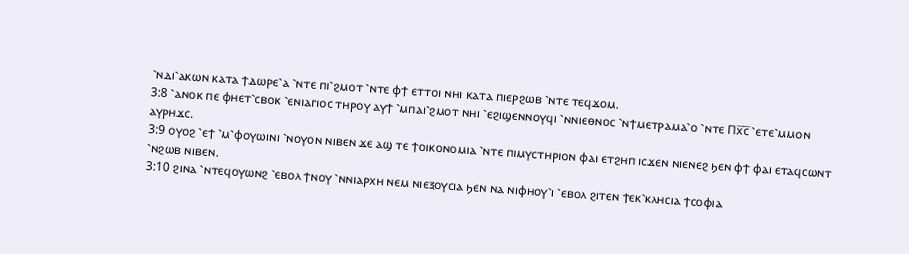⳿ⲛⲇⲓ⳿ⲁⲕⲱⲛ ⲕⲁⲧⲁ ϯⲇⲱⲣⲉ⳿ⲁ ⳿ⲛⲧⲉ ⲡⲓ⳿ϩⲙⲟⲧ ⳿ⲛⲧⲉ ⲫϯ ⲉⲧⲧⲟⲓ ⲛⲏⲓ ⲕⲁⲧⲁ ⲡⲓⲉⲣϩⲱⲃ ⳿ⲛⲧⲉ ⲧⲉϥϫⲟⲙ.
3:8 ⳿ⲁⲛⲟⲕ ⲡⲉ ⲫⲏⲉⲧ⳿ⲥⲃⲟⲕ ⳿ⲉⲛⲓⲁⲅⲓⲟⲥ ⲧⲏⲣⲟⲩ ⲁⲩϯ ⳿ⲙⲡⲁⲓ⳿ϩⲙⲟⲧ ⲛⲏⲓ ⳿ⲉϩⲓϣⲉⲛⲛⲟⲩϥⲓ ⳿ⲛⲛⲓⲉⲑⲛⲟⲥ ⳿ⲛϯⲙⲉⲧⲣⲁⲙⲁ⳿ⲟ ⳿ⲛⲧⲉ Ⲡⲭ̅ⲥ̅ ⳿ⲉⲧⲉ⳿ⲙⲙⲟⲛ ⲁⲩⲣⲏϫⲥ.
3:9 ⲟⲩⲟϩ ⳿ⲉϯ ⳿ⲙ⳿ⲫⲟⲩⲱⲓⲛⲓ ⳿ⲛⲟⲩⲟⲛ ⲛⲓⲃⲉⲛ ϫⲉ ⲁϣ ⲧⲉ ϯⲟⲓⲕⲟⲛⲟⲙⲓⲁ ⳿ⲛⲧⲉ ⲡⲓⲙⲩⲥⲧⲏⲣⲓⲟⲛ ⲫⲁⲓ ⲉⲧϩⲏⲡ ⲓⲥϫⲉⲛ ⲛⲓⲉⲛⲉϩ ϧⲉⲛ ⲫϯ ⲫⲁⲓ ⲉⲧⲁϥⲥⲱⲛⲧ ⳿ⲛϩⲱⲃ ⲛⲓⲃⲉⲛ.
3:10 ϩⲓⲛⲁ ⳿ⲛⲧⲉϥⲟⲩⲱⲛϩ ⳿ⲉⲃⲟⲗ ϯⲛⲟⲩ ⳿ⲛⲛⲓⲁⲣⲭⲏ ⲛⲉⲙ ⲛⲓⲉⲝⲟⲩⲥⲓⲁ ϧⲉⲛ ⲛⲁ ⲛⲓⲫⲏⲟⲩ⳿ⲓ ⳿ⲉⲃⲟⲗ ϩⲓⲧⲉⲛ ϯⲉⲕ⳿ⲕⲗⲏⲥⲓⲁ ϯⲥⲟⲫⲓⲁ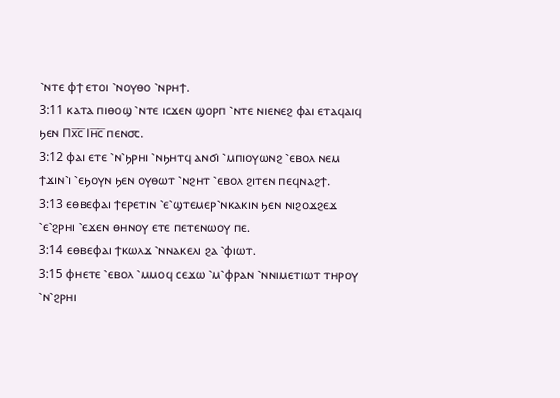⳿ⲛⲧⲉ ⲫϯ ⲉⲧⲟⲓ ⳿ⲛⲟⲩⲑⲟ ⳿ⲛⲣⲏϯ.
3:11 ⲕⲁⲧⲁ ⲡⲓⲑⲟϣ ⳿ⲛⲧⲉ ⲓⲥϫⲉⲛ ϣⲟⲣⲡ ⳿ⲛⲧⲉ ⲛⲓⲉⲛⲉϩ ⲫⲁⲓ ⲉⲧⲁϥⲁⲓϥ ϧⲉⲛ Ⲡⲭ̅ⲥ̅ Ⲓⲏ̅ⲥ̅ ⲡⲉⲛ⳪.
3:12 ⲫⲁⲓ ⲉⲧⲉ ⳿ⲛ⳿ϧⲣⲏⲓ ⳿ⲛϧⲏⲧϥ ⲁⲛϭⲓ ⳿ⲙⲡⲓⲟⲩⲱⲛϩ ⳿ⲉⲃⲟⲗ ⲛⲉⲙ ϯϫⲓⲛ⳿ⲓ ⳿ⲉϧⲟⲩⲛ ϧⲉⲛ ⲟⲩⲑⲱⲧ ⳿ⲛϩⲏⲧ ⳿ⲉⲃⲟⲗ ϩⲓⲧⲉⲛ ⲡⲉϥⲛⲁϩϯ.
3:13 ⲉⲑⲃⲉⲫⲁⲓ ϯⲉⲣⲉⲧⲓⲛ ⳿ⲉ⳿ϣⲧⲉⲙⲉⲣ⳿ⲛⲕⲁⲕⲓⲛ ϧⲉⲛ ⲛⲓϩⲟϫϩⲉϫ ⳿ⲉ⳿ϩⲣⲏⲓ ⳿ⲉϫⲉⲛ ⲑⲏⲛⲟⲩ ⲉⲧⲉ ⲡⲉⲧⲉⲛⲱⲟⲩ ⲡⲉ.
3:14 ⲉⲑⲃⲉⲫⲁⲓ ϯⲕⲱⲗϫ ⳿ⲛⲛⲁⲕⲉⲗⲓ ϩⲁ ⳿ⲫⲓⲱⲧ.
3:15 ⲫⲏⲉⲧⲉ ⳿ⲉⲃⲟⲗ ⳿ⲙⲙⲟϥ ⲥⲉϫⲱ ⳿ⲙ⳿ⲫⲣⲁⲛ ⳿ⲛⲛⲓⲙⲉⲧⲓⲱⲧ ⲧⲏⲣⲟⲩ ⳿ⲛ⳿ϩⲣⲏⲓ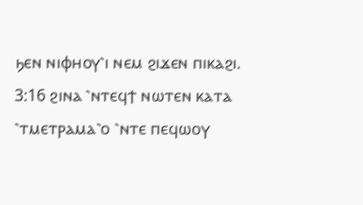ϧⲉⲛ ⲛⲓⲫⲏⲟⲩ⳿ⲓ ⲛⲉⲙ ϩⲓϫⲉⲛ ⲡⲓⲕⲁϩⲓ.
3:16 ϩⲓⲛⲁ ⳿ⲛⲧⲉϥϯ ⲛⲱⲧⲉⲛ ⲕⲁⲧⲁ ⳿ⲧⲙⲉⲧⲣⲁⲙⲁ⳿ⲟ ⳿ⲛⲧⲉ ⲡⲉϥⲱⲟⲩ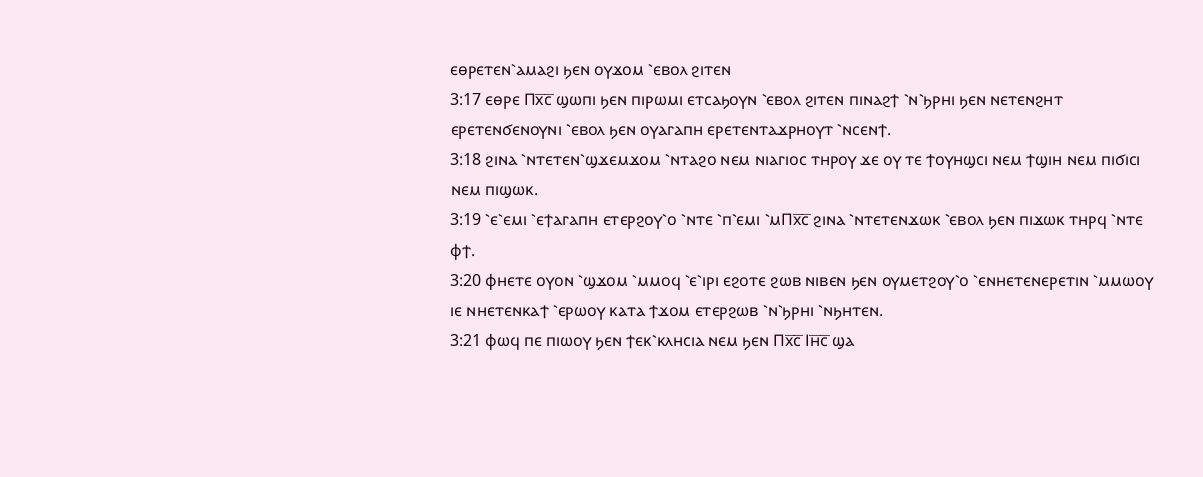ⲉⲑⲣⲉⲧⲉⲛ⳿ⲁⲙⲁϩⲓ ϧⲉⲛ ⲟⲩϫⲟⲙ ⳿ⲉⲃⲟⲗ ϩⲓⲧⲉⲛ
3:17 ⲉⲑⲣⲉ Ⲡⲭ̅ⲥ̅ ϣⲱⲡⲓ ϧⲉⲛ ⲡⲓⲣⲱⲙⲓ ⲉⲧⲥⲁϧⲟⲩⲛ ⳿ⲉⲃⲟⲗ ϩⲓⲧⲉⲛ ⲡⲓⲛⲁϩϯ ⳿ⲛ⳿ϧⲣⲏⲓ ϧⲉⲛ ⲛⲉⲧⲉⲛϩⲏⲧ ⲉⲣⲉⲧⲉⲛϭⲉⲛⲟⲩⲛⲓ ⳿ⲉⲃⲟⲗ ϧⲉⲛ ⲟⲩⲁⲅⲁⲡⲏ ⲉⲣⲉⲧⲉⲛⲧⲁϫⲣⲏⲟⲩⲧ ⳿ⲛⲥⲉⲛϯ.
3:18 ϩⲓⲛⲁ ⳿ⲛⲧⲉⲧⲉⲛ⳿ϣϫⲉⲙϫⲟⲙ ⳿ⲛⲧⲁϩⲟ ⲛⲉⲙ ⲛⲓⲁⲅⲓⲟⲥ ⲧⲏⲣⲟⲩ ϫⲉ ⲟⲩ ⲧⲉ ϯⲟⲩⲏϣⲥⲓ ⲛⲉⲙ ϯϣⲓⲏ ⲛⲉⲙ ⲡⲓϭⲓⲥⲓ ⲛⲉⲙ ⲡⲓϣⲱⲕ.
3:19 ⳿ⲉ⳿ⲉⲙⲓ ⳿ⲉϯⲁⲅⲁⲡⲏ ⲉⲧⲉⲣϩⲟⲩ⳿ⲟ ⳿ⲛⲧⲉ ⳿ⲡ⳿ⲉⲙⲓ ⳿ⲙⲠⲭ̅ⲥ̅ ϩⲓⲛⲁ ⳿ⲛⲧⲉⲧⲉⲛϫⲱⲕ ⳿ⲉⲃⲟⲗ ϧⲉⲛ ⲡⲓϫⲱⲕ ⲧⲏⲣϥ ⳿ⲛⲧⲉ ⲫϯ.
3:20 ⲫⲏⲉⲧⲉ ⲟⲩⲟⲛ ⳿ϣϫⲟⲙ ⳿ⲙⲙⲟϥ ⳿ⲉ⳿ⲓⲣⲓ ⲉϩⲟⲧⲉ ϩⲱⲃ ⲛⲓⲃⲉⲛ ϧⲉⲛ ⲟⲩⲙⲉⲧϩⲟⲩ⳿ⲟ ⳿ⲉⲛⲏⲉⲧⲉⲛⲉⲣⲉⲧⲓⲛ ⳿ⲙⲙⲱⲟⲩ ⲓⲉ ⲛⲏⲉⲧⲉⲛⲕⲁϯ ⳿ⲉⲣⲱⲟⲩ ⲕⲁⲧⲁ ϯϫⲟⲙ ⲉⲧⲉⲣϩⲱⲃ ⳿ⲛ⳿ϧⲣⲏⲓ ⳿ⲛϧⲏⲧⲉⲛ.
3:21 ⲫⲱϥ ⲡⲉ ⲡⲓⲱⲟⲩ ϧⲉⲛ ϯⲉⲕ⳿ⲕⲗⲏⲥⲓⲁ ⲛⲉⲙ ϧⲉⲛ Ⲡⲭ̅ⲥ̅ Ⲓⲏ̅ⲥ̅ ϣⲁ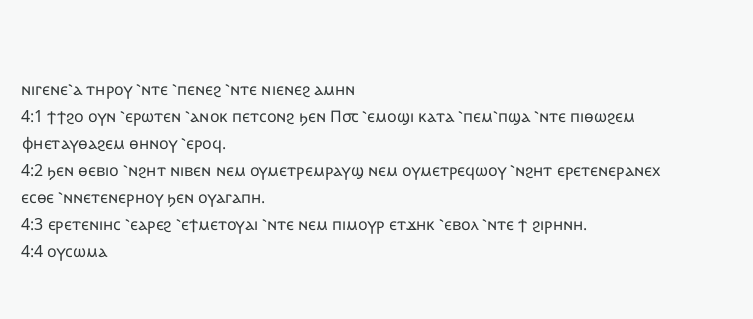ⲛⲓⲅⲉⲛⲉ⳿ⲁ ⲧⲏⲣⲟⲩ ⳿ⲛⲧⲉ ⳿ⲡⲉⲛⲉϩ ⳿ⲛⲧⲉ ⲛⲓⲉⲛⲉϩ ⲁⲙⲏⲛ
4:1 ϯϯϩⲟ ⲟⲩⲛ ⳿ⲉⲣⲱⲧⲉⲛ ⳿ⲁⲛⲟⲕ ⲡⲉⲧⲥⲟⲛϩ ϧⲉⲛ Ⲡ⳪ ⳿ⲉⲙⲟϣⲓ ⲕⲁⲧⲁ ⳿ⲡⲉⲙ⳿ⲡϣⲁ ⳿ⲛⲧⲉ ⲡⲓⲑⲱϩⲉⲙ ⲫⲏⲉⲧⲁⲩⲑⲁϩⲉⲙ ⲑⲏⲛⲟⲩ ⳿ⲉⲣⲟϥ.
4:2 ϧⲉⲛ ⲑⲉⲃⲓⲟ ⳿ⲛϩⲏⲧ ⲛⲓⲃⲉⲛ ⲛⲉⲙ ⲟⲩⲙⲉⲧⲣⲉⲙⲣⲁⲩϣ ⲛⲉⲙ ⲟⲩⲙⲉⲧⲣⲉϥⲱⲟⲩ ⳿ⲛϩⲏⲧ ⲉⲣⲉⲧⲉⲛⲉⲣⲁⲛⲉⲭ ⲉⲥⲑⲉ ⳿ⲛⲛⲉⲧⲉⲛⲉⲣⲏⲟⲩ ϧⲉⲛ ⲟⲩⲁⲅⲁⲡⲏ.
4:3 ⲉⲣⲉⲧⲉⲛⲓⲏⲥ ⳿ⲉⲁⲣⲉϩ ⳿ⲉϯⲙⲉⲧⲟⲩⲁⲓ ⳿ⲛⲧⲉ ⲛⲉⲙ ⲡⲓⲙⲟⲩⲣ ⲉⲧϫⲏⲕ ⳿ⲉⲃⲟⲗ ⳿ⲛⲧⲉ ϯ ϩⲓⲣⲏⲛⲏ.
4:4 ⲟⲩⲥⲱⲙⲁ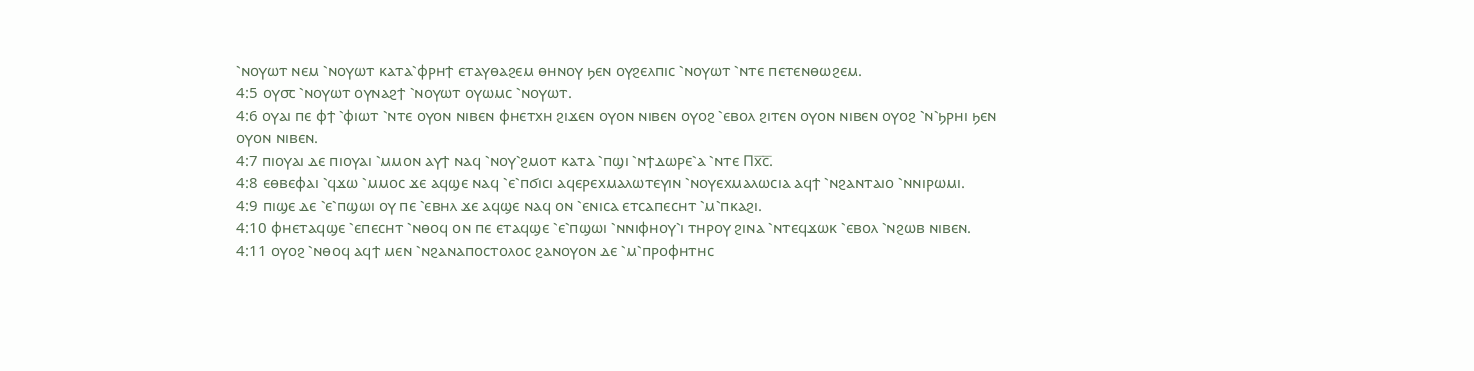⳿ⲛⲟⲩⲱⲧ ⲛⲉⲙ ⳿ⲛⲟⲩⲱⲧ ⲕⲁⲧⲁ⳿ⲫⲣⲏϯ ⲉⲧⲁⲩⲑⲁϩⲉⲙ ⲑⲏⲛⲟⲩ ϧⲉⲛ ⲟⲩϩⲉⲗⲡⲓⲥ ⳿ⲛⲟⲩⲱⲧ ⳿ⲛⲧⲉ ⲡⲉⲧⲉⲛⲑⲱϩⲉⲙ.
4:5 ⲟⲩ⳪ ⳿ⲛⲟⲩⲱⲧ ⲟⲩⲛⲁϩϯ ⳿ⲛⲟⲩⲱⲧ ⲟⲩⲱⲙⲥ ⳿ⲛⲟⲩⲱⲧ.
4:6 ⲟⲩⲁⲓ ⲡⲉ ⲫϯ ⳿ⲫⲓⲱⲧ ⳿ⲛⲧⲉ ⲟⲩⲟⲛ ⲛⲓⲃⲉⲛ ⲫⲏⲉⲧⲭⲏ ϩⲓϫⲉⲛ ⲟⲩⲟⲛ ⲛⲓⲃⲉⲛ ⲟⲩⲟϩ ⳿ⲉⲃⲟⲗ ϩⲓⲧⲉⲛ ⲟⲩⲟⲛ ⲛⲓⲃⲉⲛ ⲟⲩⲟϩ ⳿ⲛ⳿ϧⲣⲏⲓ ϧⲉⲛ ⲟⲩⲟⲛ ⲛⲓⲃⲉⲛ.
4:7 ⲡⲓⲟⲩⲁⲓ ⲇⲉ ⲡⲓⲟⲩⲁⲓ ⳿ⲙⲙⲟⲛ ⲁⲩϯ ⲛⲁϥ ⳿ⲛⲟⲩ⳿ϩⲙⲟⲧ ⲕⲁⲧⲁ ⳿ⲡϣⲓ ⳿ⲛϯⲇⲱⲣⲉ⳿ⲁ ⳿ⲛⲧⲉ Ⲡⲭ̅ⲥ̅.
4:8 ⲉⲑⲃⲉⲫⲁⲓ ⳿ϥϫⲱ ⳿ⲙⲙⲟⲥ ϫⲉ ⲁϥϣⲉ ⲛⲁϥ ⳿ⲉ⳿ⲡϭⲓⲥⲓ ⲁϥⲉⲣⲉⲭⲙⲁⲗⲱⲧⲉⲩⲓⲛ ⳿ⲛⲟⲩⲉⲭⲙⲁⲗⲱⲥⲓⲁ ⲁϥϯ ⳿ⲛϩⲁⲛⲧⲁⲓⲟ ⳿ⲛⲛⲓⲣⲱⲙⲓ.
4:9 ⲡⲓϣⲉ ⲇⲉ ⳿ⲉ⳿ⲡϣⲱⲓ ⲟⲩ ⲡⲉ ⳿ⲉⲃⲏⲗ ϫⲉ ⲁϥϣⲉ ⲛⲁϥ ⲟⲛ ⳿ⲉⲛⲓⲥⲁ ⲉⲧⲥⲁⲡⲉⲥⲏⲧ ⳿ⲙ⳿ⲡⲕⲁϩⲓ.
4:10 ⲫⲏⲉⲧⲁϥϣⲉ ⳿ⲉⲡⲉⲥⲏⲧ ⳿ⲛⲑⲟϥ ⲟⲛ ⲡⲉ ⲉⲧⲁϥϣⲉ ⳿ⲉ⳿ⲡϣⲱⲓ ⳿ⲛⲛⲓⲫⲏⲟⲩ⳿ⲓ ⲧⲏⲣⲟⲩ ϩⲓⲛⲁ ⳿ⲛⲧⲉϥϫⲱⲕ ⳿ⲉⲃⲟⲗ ⳿ⲛϩⲱⲃ ⲛⲓⲃⲉⲛ.
4:11 ⲟⲩⲟϩ ⳿ⲛⲑⲟϥ ⲁϥϯ ⲙⲉⲛ ⳿ⲛϩⲁⲛⲁⲡⲟⲥⲧⲟⲗⲟⲥ ϩⲁⲛⲟⲩⲟⲛ ⲇⲉ ⳿ⲙ⳿ⲡⲣⲟⲫⲏⲧⲏⲥ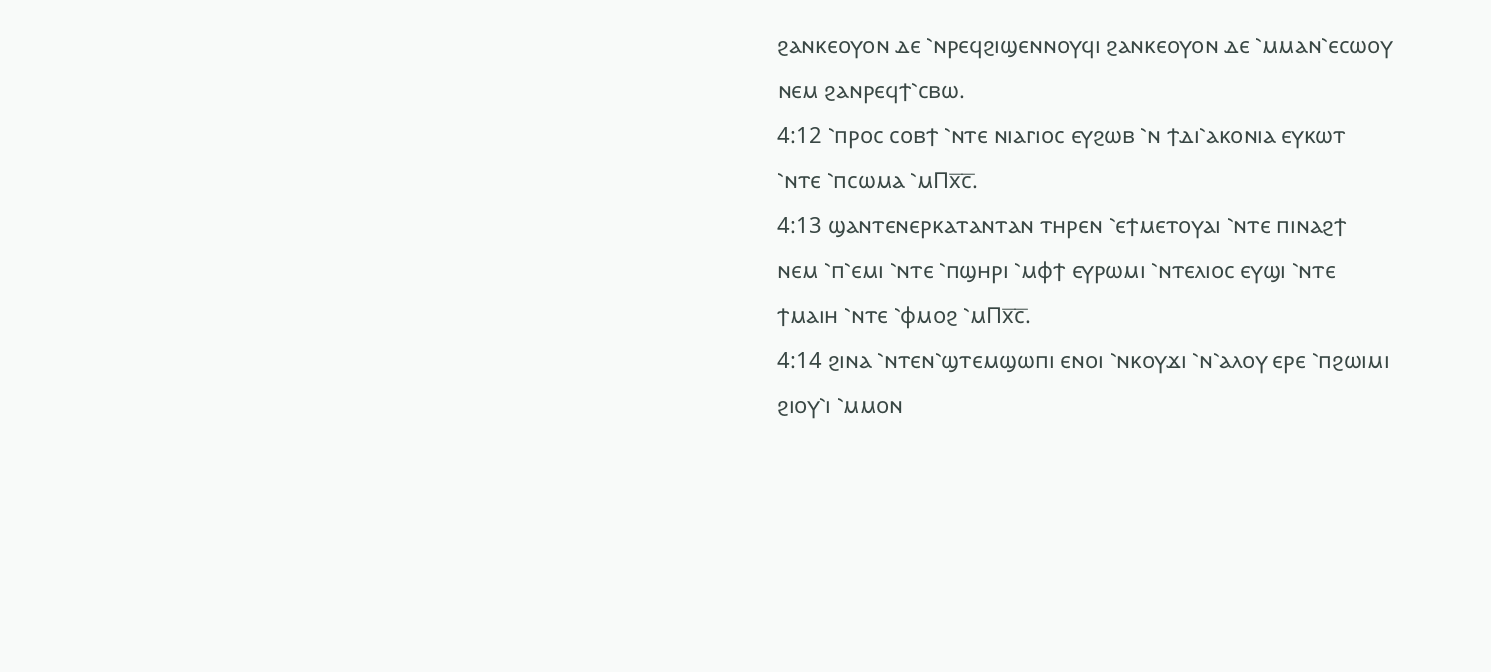ϩⲁⲛⲕⲉⲟⲩⲟⲛ ⲇⲉ ⳿ⲛⲣⲉϥϩⲓϣⲉⲛⲛⲟⲩϥⲓ ϩⲁⲛⲕⲉⲟⲩⲟⲛ ⲇⲉ ⳿ⲙⲙⲁⲛ⳿ⲉⲥⲱⲟⲩ ⲛⲉⲙ ϩⲁⲛⲣⲉϥϯ⳿ⲥⲃⲱ.
4:12 ⳿ⲡⲣⲟⲥ ⲥⲟⲃϯ ⳿ⲛⲧⲉ ⲛⲓⲁⲅⲓⲟⲥ ⲉⲩϩⲱⲃ ⳿ⲛ ϯⲇⲓ⳿ⲁⲕⲟⲛⲓⲁ ⲉⲩⲕⲱⲧ ⳿ⲛⲧⲉ ⳿ⲡⲥⲱⲙⲁ ⳿ⲙⲠⲭ̅ⲥ̅.
4:13 ϣⲁⲛⲧⲉⲛⲉⲣⲕⲁⲧⲁⲛⲧⲁⲛ ⲧⲏⲣⲉⲛ ⳿ⲉϯⲙⲉⲧⲟⲩⲁⲓ ⳿ⲛⲧⲉ ⲡⲓⲛⲁϩϯ ⲛⲉⲙ ⳿ⲡ⳿ⲉⲙⲓ ⳿ⲛⲧⲉ ⳿ⲡϣⲏⲣⲓ ⳿ⲙⲫϯ ⲉⲩⲣⲱⲙⲓ ⳿ⲛⲧⲉⲗⲓⲟⲥ ⲉⲩϣⲓ ⳿ⲛⲧⲉ ϯⲙⲁⲓⲏ ⳿ⲛⲧⲉ ⳿ⲫⲙⲟϩ ⳿ⲙⲠⲭ̅ⲥ̅.
4:14 ϩⲓⲛⲁ ⳿ⲛⲧⲉⲛ⳿ϣⲧⲉⲙϣⲱⲡⲓ ⲉⲛⲟⲓ ⳿ⲛⲕⲟⲩϫⲓ ⳿ⲛ⳿ⲁⲗⲟⲩ ⲉⲣⲉ ⳿ⲡϩⲱⲓⲙⲓ ϩⲓⲟⲩ⳿ⲓ ⳿ⲙⲙⲟⲛ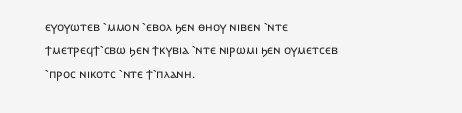ⲉⲩⲟⲩⲱⲧⲉⲃ ⳿ⲙⲙⲟⲛ ⳿ⲉⲃⲟⲗ ϧⲉⲛ ⲑⲏⲟⲩ ⲛⲓⲃⲉⲛ ⳿ⲛⲧⲉ ϯⲙⲉⲧⲣⲉϥϯ⳿ⲥⲃⲱ ϧⲉⲛ ϯⲕⲩⲃⲓⲁ ⳿ⲛⲧⲉ ⲛⲓⲣⲱⲙⲓ ϧⲉⲛ ⲟⲩⲙⲉⲧⲥⲉⲃ ⳿ⲡⲣⲟⲥ ⲛⲓⲕⲟⲧⲥ ⳿ⲛⲧⲉ ϯ⳿ⲡⲗⲁⲛⲏ.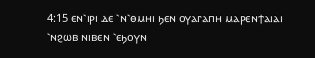4:15 ⲉⲛ⳿ⲓⲣⲓ ⲇⲉ ⳿ⲛ⳿ⲑⲙⲏⲓ ϧⲉⲛ ⲟⲩⲁⲅⲁⲡⲏ ⲙⲁⲣⲉⲛϯⲁⲓⲁⲓ ⳿ⲛϩⲱⲃ ⲛⲓⲃⲉⲛ ⳿ⲉϧⲟⲩⲛ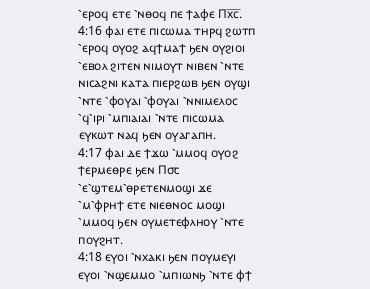⳿ⲉⲣⲟϥ ⲉⲧⲉ ⳿ⲛⲑⲟϥ ⲡⲉ ϯⲁⲫⲉ Ⲡⲭ̅ⲥ̅.
4:16 ⲫⲁⲓ ⲉⲧⲉ ⲡⲓⲥⲱⲙⲁ ⲧⲏⲣϥ ϩⲱⲧⲡ ⳿ⲉⲣⲟϥ ⲟⲩⲟϩ ⲁϥϯⲙⲁϯ ϧⲉⲛ ⲟⲩϩⲓⲟⲓ ⳿ⲉⲃⲟⲗ ϩⲓⲧⲉⲛ ⲛⲓⲙⲟⲩⲧ ⲛⲓⲃⲉⲛ ⳿ⲛⲧⲉ ⲛⲓⲥⲁϩⲛⲓ ⲕⲁⲧⲁ ⲡⲓⲉⲣϩⲱⲃ ϧⲉⲛ ⲟⲩϣⲓ ⳿ⲛⲧⲉ ⳿ⲫⲟⲩⲁⲓ ⳿ⲫⲟⲩⲁⲓ ⳿ⲛⲛⲓⲙⲉⲗⲟⲥ ⳿ϥ⳿ⲓⲣⲓ ⳿ⲙⲡⲓⲁⲓⲁⲓ ⳿ⲛⲧⲉ ⲡⲓⲥⲱⲙⲁ ⲉⲩⲕⲱⲧ ⲛⲁϥ ϧⲉⲛ ⲟⲩⲁⲅⲁⲡⲏ.
4:17 ⲫⲁⲓ ⲇⲉ ϯϫⲱ ⳿ⲙⲙⲟϥ ⲟⲩⲟϩ ϯⲉⲣⲙⲉⲑⲣⲉ ϧⲉⲛ Ⲡ⳪ ⳿ⲉ⳿ϣⲧⲉⲙ⳿ⲑⲣⲉⲧⲉⲛⲙⲟϣⲓ ϫⲉ ⳿ⲙ⳿ⲫⲣⲏϯ ⲉⲧⲉ ⲛⲓⲉⲑⲛⲟⲥ ⲙⲟϣⲓ ⳿ⲙⲙⲟϥ ϧⲉⲛ ⲟⲩⲙⲉⲧⲉⲫⲗⲏⲟⲩ ⳿ⲛⲧⲉ ⲡⲟⲩϩⲏⲧ.
4:18 ⲉⲩⲟⲓ ⳿ⲛⲭⲁⲕⲓ ϧⲉⲛ ⲡⲟⲩⲙⲉⲩⲓ ⲉⲩⲟⲓ ⳿ⲛϣⲉⲙⲙⲟ ⳿ⲙⲡⲓⲱⲛϧ ⳿ⲛⲧⲉ ⲫϯ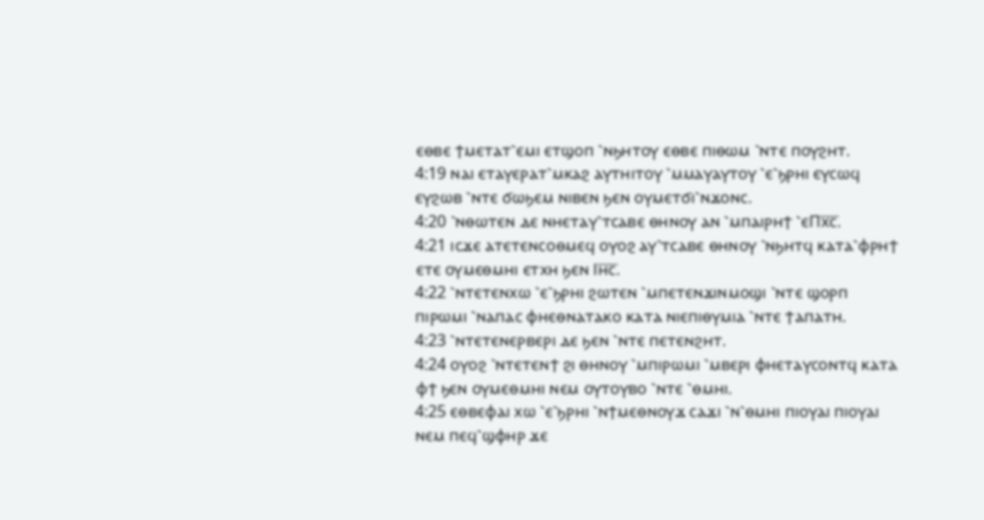ⲉⲑⲃⲉ ϯⲙⲉⲧⲁⲧ⳿ⲉⲙⲓ ⲉⲧϣⲟⲡ ⳿ⲛϧⲏⲧⲟⲩ ⲉⲑⲃⲉ ⲡⲓⲑⲱⲙ ⳿ⲛⲧⲉ ⲡⲟⲩϩⲏⲧ.
4:19 ⲛⲁⲓ ⲉⲧⲁⲩⲉⲣⲁⲧ⳿ⲙⲕⲁϩ ⲁⲩⲧⲏⲓⲧⲟⲩ ⳿ⲙⲙⲁⲩⲁⲩⲧⲟⲩ ⳿ⲉ⳿ϧⲣⲏⲓ ⲉⲩⲥⲱϥ ⲉⲩϩⲱⲃ ⳿ⲛⲧⲉ ϭⲱϧⲉⲙ ⲛⲓⲃⲉⲛ ϧⲉⲛ ⲟⲩⲙⲉⲧϭⲓ⳿ⲛϫⲟⲛⲥ.
4:20 ⳿ⲛⲑⲱⲧⲉⲛ ⲇⲉ ⲛⲏⲉⲧⲁⲩ⳿ⲧⲥⲁⲃⲉ ⲑⲏⲛⲟⲩ ⲁⲛ ⳿ⲙⲡⲁⲓⲣⲏϯ ⳿ⲉⲠⲭ̅ⲥ̅.
4:21 ⲓⲥϫⲉ ⲁⲧⲉⲧⲉⲛⲥⲟⲑⲙⲉϥ ⲟⲩⲟϩ ⲁⲩ⳿ⲧⲥⲁⲃⲉ ⲑⲏⲛⲟⲩ ⳿ⲛϧⲏⲧϥ ⲕⲁⲧⲁ⳿ⲫⲣⲏϯ ⲉⲧⲉ ⲟⲩⲙⲉⲑⲙⲏⲓ ⲉⲧⲭⲏ ϧⲉⲛ Ⲓⲏ̅ⲥ̅.
4:22 ⳿ⲛⲧⲉⲧⲉⲛⲭⲱ ⳿ⲉ⳿ϧⲣⲏⲓ ϩⲱⲧⲉⲛ ⳿ⲙⲡⲉⲧⲉⲛϫⲓⲛⲙⲟϣⲓ ⳿ⲛⲧⲉ ϣⲟⲣⲡ ⲡⲓⲣⲱⲙⲓ ⳿ⲛⲁⲡⲁⲥ ⲫⲏⲉⲑⲛⲁⲧⲁⲕⲟ ⲕⲁⲧⲁ ⲛⲓⲉⲡⲓⲑⲩⲙⲓⲁ ⳿ⲛⲧⲉ ϯⲁⲡⲁⲧⲏ.
4:23 ⳿ⲛⲧⲉⲧⲉⲛⲉⲣⲃⲉⲣⲓ ⲇⲉ ϧⲉⲛ ⳿ⲛⲧⲉ ⲡⲉⲧⲉⲛϩⲏⲧ.
4:24 ⲟⲩⲟϩ ⳿ⲛⲧⲉⲧⲉⲛϯ ϩⲓ ⲑⲏⲛⲟⲩ ⳿ⲙⲡⲓⲣⲱⲙⲓ ⳿ⲙⲃⲉⲣⲓ ⲫⲏⲉⲧⲁⲩⲥⲟⲛⲧϥ ⲕⲁⲧⲁ ⲫϯ ϧⲉⲛ ⲟⲩⲙⲉⲑⲙⲏⲓ ⲛⲉⲙ ⲟⲩⲧⲟⲩⲃⲟ ⳿ⲛⲧⲉ ⳿ⲑⲙⲏⲓ.
4:25 ⲉⲑⲃⲉⲫⲁⲓ ⲭⲱ ⳿ⲉ⳿ϧⲣⲏⲓ ⳿ⲛϯⲙⲉⲑⲛⲟⲩϫ ⲥⲁϫⲓ ⳿ⲛ⳿ⲑⲙⲏⲓ ⲡⲓⲟⲩⲁⲓ ⲡⲓⲟⲩⲁⲓ ⲛⲉⲙ ⲡⲉϥ⳿ϣⲫⲏⲣ ϫⲉ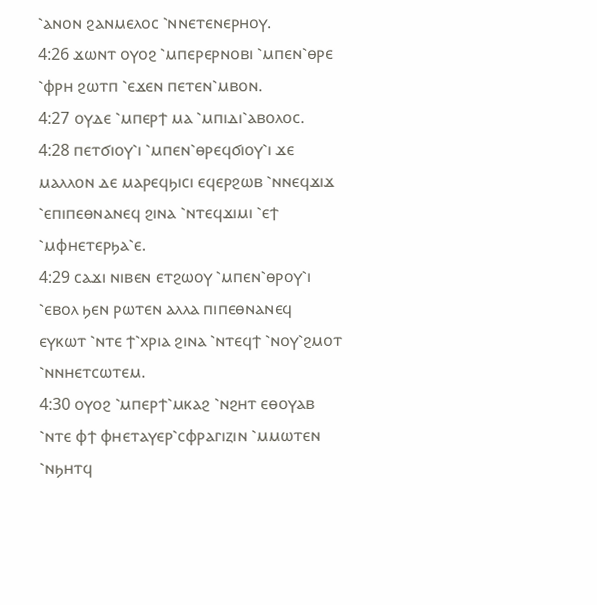⳿ⲁⲛⲟⲛ ϩⲁⲛⲙⲉⲗⲟⲥ ⳿ⲛⲛⲉⲧⲉⲛⲉⲣⲏⲟⲩ.
4:26 ϫⲱⲛⲧ ⲟⲩⲟϩ ⳿ⲙⲡⲉⲣⲉⲣⲛⲟⲃⲓ ⳿ⲙⲡⲉⲛ⳿ⲑⲣⲉ ⳿ⲫⲣⲏ ϩⲱⲧⲡ ⳿ⲉϫⲉⲛ ⲡⲉⲧⲉⲛ⳿ⲙⲃⲟⲛ.
4:27 ⲟⲩⲇⲉ ⳿ⲙⲡⲉⲣϯ ⲙⲁ ⳿ⲙⲡⲓⲇⲓ⳿ⲁⲃⲟⲗⲟⲥ.
4:28 ⲡⲉⲧϭⲓⲟⲩ⳿ⲓ ⳿ⲙⲡⲉⲛ⳿ⲑⲣⲉϥϭⲓⲟⲩ⳿ⲓ ϫⲉ ⲙⲁⲗⲗⲟⲛ ⲇⲉ ⲙⲁⲣⲉϥϧⲓⲥⲓ ⲉϥⲉⲣϩⲱⲃ ⳿ⲛⲛⲉϥϫⲓϫ ⳿ⲉⲡⲓⲡⲉⲑⲛⲁⲛⲉϥ ϩⲓⲛⲁ ⳿ⲛⲧⲉϥϫⲓⲙⲓ ⳿ⲉϯ ⳿ⲙⲫⲏⲉⲧⲉⲣϧⲁ⳿ⲉ.
4:29 ⲥⲁϫⲓ ⲛⲓⲃⲉⲛ ⲉⲧϩⲱⲟⲩ ⳿ⲙⲡⲉⲛ⳿ⲑⲣⲟⲩ⳿ⲓ ⳿ⲉⲃⲟⲗ ϧⲉⲛ ⲣⲱⲧⲉⲛ ⲁⲗⲗⲁ ⲡⲓⲡⲉⲑⲛⲁⲛⲉϥ ⲉⲩⲕⲱⲧ ⳿ⲛⲧⲉ ϯ⳿ⲭⲣⲓⲁ ϩⲓⲛⲁ ⳿ⲛⲧⲉϥϯ ⳿ⲛⲟⲩ⳿ϩⲙⲟⲧ ⳿ⲛⲛⲏⲉⲧⲥⲱⲧⲉⲙ.
4:30 ⲟⲩⲟϩ ⳿ⲙⲡⲉⲣϯ⳿ⲙⲕⲁϩ ⳿ⲛϩⲏⲧ ⲉⲑⲟⲩⲁⲃ ⳿ⲛⲧⲉ ⲫϯ ⲫⲏⲉⲧⲁⲩⲉⲣ⳿ⲥⲫⲣⲁⲅⲓⲍⲓⲛ ⳿ⲙⲙⲱⲧⲉⲛ ⳿ⲛϧⲏⲧϥ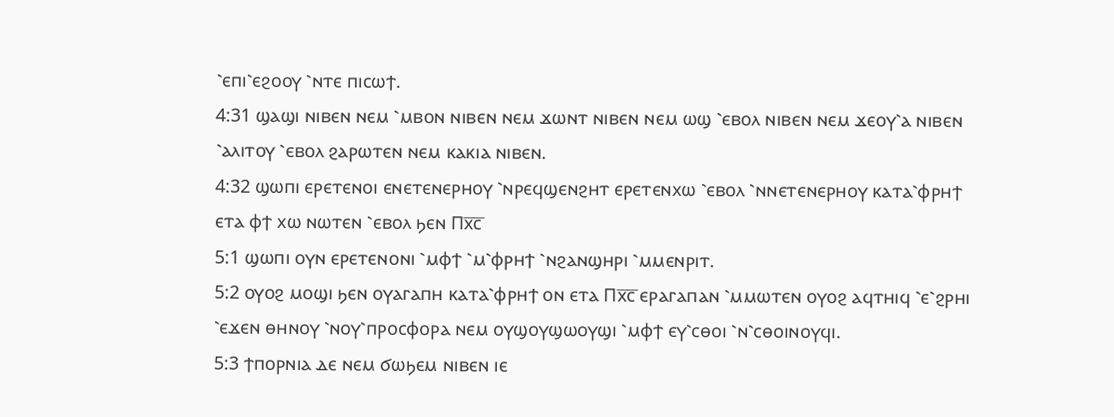⳿ⲉⲡⲓ⳿ⲉϩⲟⲟⲩ ⳿ⲛⲧⲉ ⲡⲓⲥⲱϯ.
4:31 ϣⲁϣⲓ ⲛⲓⲃⲉⲛ ⲛⲉⲙ ⳿ⲙⲃⲟⲛ ⲛⲓⲃⲉⲛ ⲛⲉⲙ ϫⲱⲛⲧ ⲛⲓⲃⲉⲛ ⲛⲉⲙ ⲱϣ ⳿ⲉⲃⲟⲗ ⲛⲓⲃⲉⲛ ⲛⲉⲙ ϫⲉⲟⲩ⳿ⲁ ⲛⲓⲃⲉⲛ ⳿ⲁⲗⲓⲧⲟⲩ ⳿ⲉⲃⲟⲗ ϩⲁⲣⲱⲧⲉⲛ ⲛⲉⲙ ⲕⲁⲕⲓⲁ ⲛⲓⲃⲉⲛ.
4:32 ϣⲱⲡⲓ ⲉⲣⲉⲧⲉⲛⲟⲓ ⲉⲛⲉⲧⲉⲛⲉⲣⲏⲟⲩ ⳿ⲛⲣⲉϥϣⲉⲛϩⲏⲧ ⲉⲣⲉⲧⲉⲛⲭⲱ ⳿ⲉⲃⲟⲗ ⳿ⲛⲛⲉⲧⲉⲛⲉⲣⲏⲟⲩ ⲕⲁⲧⲁ⳿ⲫⲣⲏϯ ⲉⲧⲁ ⲫϯ ⲭⲱ ⲛⲱⲧⲉⲛ ⳿ⲉⲃⲟⲗ ϧⲉⲛ Ⲡⲭ̅ⲥ̅
5:1 ϣⲱⲡⲓ ⲟⲩⲛ ⲉⲣⲉⲧⲉⲛⲟⲛⲓ ⳿ⲙⲫϯ ⳿ⲙ⳿ⲫⲣⲏϯ ⳿ⲛϩⲁⲛϣⲏⲣⲓ ⳿ⲙⲙⲉⲛⲣⲓⲧ.
5:2 ⲟⲩⲟϩ ⲙⲟϣⲓ ϧⲉⲛ ⲟⲩⲁⲅⲁⲡⲏ ⲕⲁⲧⲁ⳿ⲫⲣⲏϯ ⲟⲛ ⲉⲧⲁ Ⲡⲭ̅ⲥ̅ ⲉⲣⲁⲅⲁⲡⲁⲛ ⳿ⲙⲙⲱⲧⲉⲛ ⲟⲩⲟϩ ⲁϥⲧⲏⲓϥ ⳿ⲉ⳿ϩⲣⲏⲓ ⳿ⲉϫⲉⲛ ⲑⲏⲛⲟⲩ ⳿ⲛⲟⲩ⳿ⲡⲣⲟⲥⲫⲟⲣⲁ ⲛⲉⲙ ⲟⲩϣⲟⲩϣⲱⲟⲩϣⲓ ⳿ⲙⲫϯ ⲉⲩ⳿ⲥⲑⲟⲓ ⳿ⲛ⳿ⲥⲑⲟⲓⲛⲟⲩϥⲓ.
5:3 ϯⲡⲟⲣⲛⲓⲁ ⲇⲉ ⲛⲉⲙ ϭⲱϧⲉⲙ ⲛⲓⲃⲉⲛ ⲓⲉ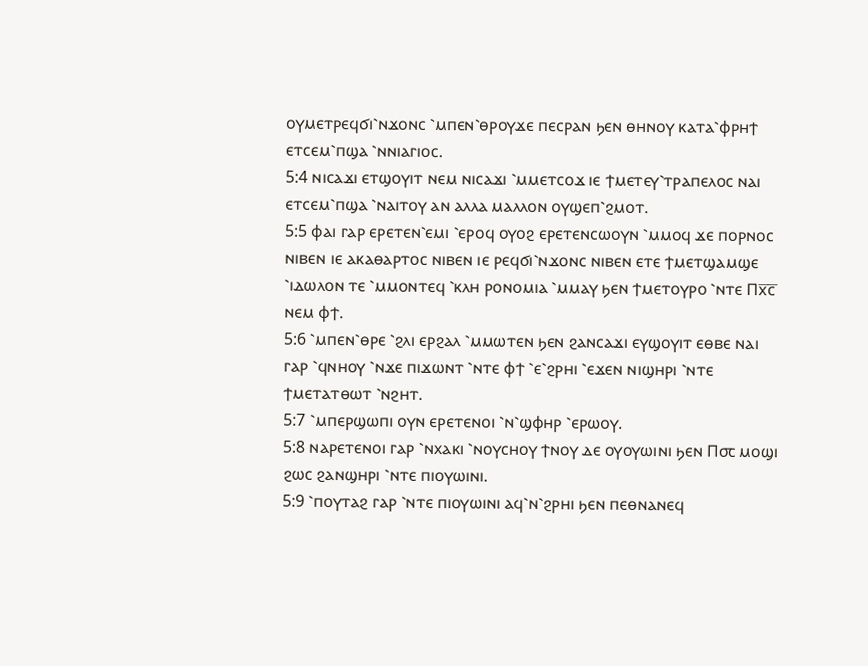ⲟⲩⲙⲉⲧⲣⲉϥϭⲓ⳿ⲛϫⲟⲛⲥ ⳿ⲙⲡⲉⲛ⳿ⲑⲣⲟⲩϫⲉ ⲡⲉⲥⲣⲁⲛ ϧⲉⲛ ⲑⲏⲛⲟⲩ ⲕⲁⲧⲁ⳿ⲫⲣⲏϯ ⲉⲧⲥⲉⲙ⳿ⲡϣⲁ ⳿ⲛⲛⲓⲁⲅⲓⲟⲥ.
5:4 ⲛⲓⲥⲁϫⲓ ⲉⲧϣⲟⲩⲓⲧ ⲛⲉⲙ ⲛⲓⲥⲁϫⲓ ⳿ⲙⲙⲉⲧⲥⲟϫ ⲓⲉ ϯⲙⲉⲧⲉⲩ⳿ⲧⲣⲁⲡⲉⲗⲟⲥ ⲛⲁⲓ ⲉⲧⲥⲉⲙ⳿ⲡϣⲁ ⳿ⲛⲁⲓⲧⲟⲩ ⲁⲛ ⲁⲗⲗⲁ ⲙⲁⲗⲗⲟⲛ ⲟⲩϣⲉⲡ⳿ϩⲙⲟⲧ.
5:5 ⲫⲁⲓ ⲅⲁⲣ ⲉⲣⲉⲧⲉⲛ⳿ⲉⲙⲓ ⳿ⲉⲣⲟϥ ⲟⲩⲟϩ ⲉⲣⲉⲧⲉⲛⲥⲱⲟⲩⲛ ⳿ⲙⲙⲟϥ ϫⲉ ⲡⲟⲣⲛⲟⲥ ⲛⲓⲃⲉⲛ ⲓⲉ ⲁⲕⲁⲑⲁⲣⲧⲟⲥ ⲛⲓⲃⲉⲛ ⲓⲉ ⲣⲉϥϭⲓ⳿ⲛϫⲟⲛⲥ ⲛⲓⲃⲉⲛ ⲉⲧⲉ ϯⲙⲉⲧϣⲁⲙϣⲉ ⳿ⲓⲇⲱⲗⲟⲛ ⲧⲉ ⳿ⲙⲙⲟⲛⲧⲉϥ ⳿ⲕⲗⲏ ⲣⲟⲛⲟⲙⲓⲁ ⳿ⲙⲙⲁⲩ ϧⲉⲛ ϯⲙⲉⲧⲟⲩⲣⲟ ⳿ⲛⲧⲉ Ⲡⲭ̅ⲥ̅ ⲛⲉⲙ ⲫϯ.
5:6 ⳿ⲙⲡⲉⲛ⳿ⲑⲣⲉ ⳿ϩⲗⲓ ⲉⲣϩⲁⲗ ⳿ⲙⲙⲱⲧⲉⲛ ϧⲉⲛ ϩⲁⲛⲥⲁϫⲓ ⲉⲩϣⲟⲩⲓⲧ ⲉⲑⲃⲉ ⲛⲁⲓ ⲅⲁⲣ ⳿ϥⲛⲏⲟⲩ ⳿ⲛϫⲉ ⲡⲓϫⲱⲛⲧ ⳿ⲛⲧⲉ ⲫϯ ⳿ⲉ⳿ϩⲣⲏⲓ ⳿ⲉϫⲉⲛ ⲛⲓϣⲏⲣⲓ ⳿ⲛⲧⲉ ϯⲙⲉⲧⲁⲧⲑⲱⲧ ⳿ⲛϩⲏⲧ.
5:7 ⳿ⲙⲡⲉⲣϣⲱⲡⲓ ⲟⲩⲛ ⲉⲣⲉⲧⲉⲛⲟⲓ ⳿ⲛ⳿ϣⲫⲏⲣ ⳿ⲉⲣⲱⲟⲩ.
5:8 ⲛⲁⲣⲉⲧⲉⲛⲟⲓ ⲅⲁⲣ ⳿ⲛⲭⲁⲕⲓ ⳿ⲛⲟⲩⲥⲏⲟⲩ ϯⲛⲟⲩ ⲇⲉ ⲟⲩⲟⲩⲱⲓⲛⲓ ϧⲉⲛ Ⲡ⳪ ⲙⲟϣⲓ ϩⲱⲥ ϩⲁⲛϣⲏⲣⲓ ⳿ⲛⲧⲉ ⲡⲓⲟⲩⲱⲓⲛⲓ.
5:9 ⳿ⲡⲟⲩⲧⲁϩ ⲅⲁⲣ ⳿ⲛⲧⲉ ⲡⲓⲟⲩⲱⲓⲛⲓ ⲁϥ⳿ⲛ⳿ϩⲣⲏⲓ ϧⲉⲛ ⲡⲉⲑⲛⲁⲛⲉϥ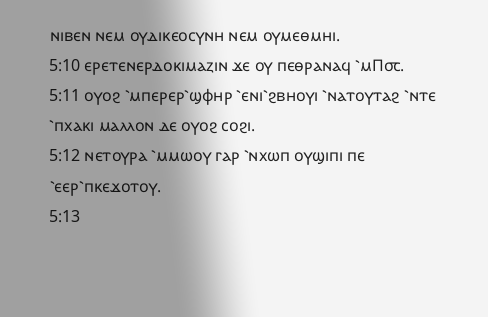ⲛⲓⲃⲉⲛ ⲛⲉⲙ ⲟⲩⲇⲓⲕⲉⲟⲥⲩⲛⲏ ⲛⲉⲙ ⲟⲩⲙⲉⲑⲙⲏⲓ.
5:10 ⲉⲣⲉⲧⲉⲛⲉⲣⲇⲟⲕⲓⲙⲁⲍⲓⲛ ϫⲉ ⲟⲩ ⲡⲉⲑⲣⲁⲛⲁϥ ⳿ⲙⲠ⳪.
5:11 ⲟⲩⲟϩ ⳿ⲙⲡⲉⲣⲉⲣ⳿ϣⲫⲏⲣ ⳿ⲉⲛⲓ⳿ϩⲃⲏⲟⲩⲓ ⳿ⲛⲁⲧⲟⲩⲧⲁϩ ⳿ⲛⲧⲉ ⳿ⲡⲭⲁⲕⲓ ⲙⲁⲗⲗⲟⲛ ⲇⲉ ⲟⲩⲟϩ ⲥⲟϩⲓ.
5:12 ⲛⲉⲧⲟⲩⲣⲁ ⳿ⲙⲙⲱⲟⲩ ⲅⲁⲣ ⳿ⲛⲭⲱⲡ ⲟⲩϣⲓⲡⲓ ⲡⲉ ⳿ⲉⲉⲣ⳿ⲡⲕⲉϫⲟⲧⲟⲩ.
5:13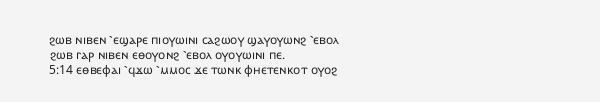ϩⲱⲃ ⲛⲓⲃⲉⲛ ⳿ⲉϣⲁⲣⲉ ⲡⲓⲟⲩⲱⲓⲛⲓ ⲥⲁϩⲱⲟⲩ ϣⲁⲩⲟⲩⲱⲛϩ ⳿ⲉⲃⲟⲗ ϩⲱⲃ ⲅⲁⲣ ⲛⲓⲃⲉⲛ ⲉⲑⲟⲩⲟⲛϩ ⳿ⲉⲃⲟⲗ ⲟⲩⲟⲩⲱⲓⲛⲓ ⲡⲉ.
5:14 ⲉⲑⲃⲉⲫⲁⲓ ⳿ϥϫⲱ ⳿ⲙⲙⲟⲥ ϫⲉ ⲧⲱⲛⲕ ⲫⲏⲉⲧⲉⲛⲕⲟⲧ ⲟⲩⲟϩ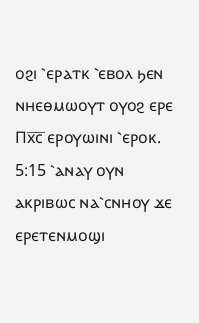ⲟϩⲓ ⳿ⲉⲣⲁⲧⲕ ⳿ⲉⲃⲟⲗ ϧⲉⲛ ⲛⲏⲉⲑⲙⲱⲟⲩⲧ ⲟⲩⲟϩ ⲉⲣⲉ Ⲡⲭ̅ⲥ̅ ⲉⲣⲟⲩⲱⲓⲛⲓ ⳿ⲉⲣⲟⲕ.
5:15 ⳿ⲁⲛⲁⲩ ⲟⲩⲛ ⲁⲕⲣⲓⲃⲱⲥ ⲛⲁ⳿ⲥⲛⲏⲟⲩ ϫⲉ ⲉⲣⲉⲧⲉⲛⲙⲟϣⲓ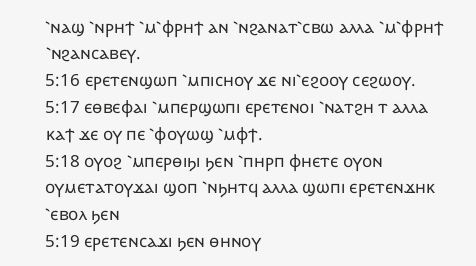⳿ⲛⲁϣ ⳿ⲛⲣⲏϯ ⳿ⲙ⳿ⲫⲣⲏϯ ⲁⲛ ⳿ⲛϩⲁⲛⲁⲧ⳿ⲥⲃⲱ ⲁⲗⲗⲁ ⳿ⲙ⳿ⲫⲣⲏϯ ⳿ⲛϩⲁⲛⲥⲁⲃⲉⲩ.
5:16 ⲉⲣⲉⲧⲉⲛϣⲱⲡ ⳿ⲙⲡⲓⲥⲏⲟⲩ ϫⲉ ⲛⲓ⳿ⲉϩⲟⲟⲩ ⲥⲉϩⲱⲟⲩ.
5:17 ⲉⲑⲃⲉⲫⲁⲓ ⳿ⲙⲡⲉⲣϣⲱⲡⲓ ⲉⲣⲉⲧⲉⲛⲟⲓ ⳿ⲛⲁⲧϩⲏ ⲧ ⲁⲗⲗⲁ ⲕⲁϯ ϫⲉ ⲟⲩ ⲡⲉ ⳿ⲫⲟⲩⲱϣ ⳿ⲙⲫϯ.
5:18 ⲟⲩⲟϩ ⳿ⲙⲡⲉⲣⲑⲓϧⲓ ϧⲉⲛ ⳿ⲡⲏⲣⲡ ⲫⲏⲉⲧⲉ ⲟⲩⲟⲛ ⲟⲩⲙⲉⲧⲁⲧⲟⲩϫⲁⲓ ϣⲟⲡ ⳿ⲛϧⲏⲧϥ ⲁⲗⲗⲁ ϣⲱⲡⲓ ⲉⲣⲉⲧⲉⲛϫⲏⲕ ⳿ⲉⲃⲟⲗ ϧⲉⲛ
5:19 ⲉⲣⲉⲧⲉⲛⲥⲁϫⲓ ϧⲉⲛ ⲑⲏⲛⲟⲩ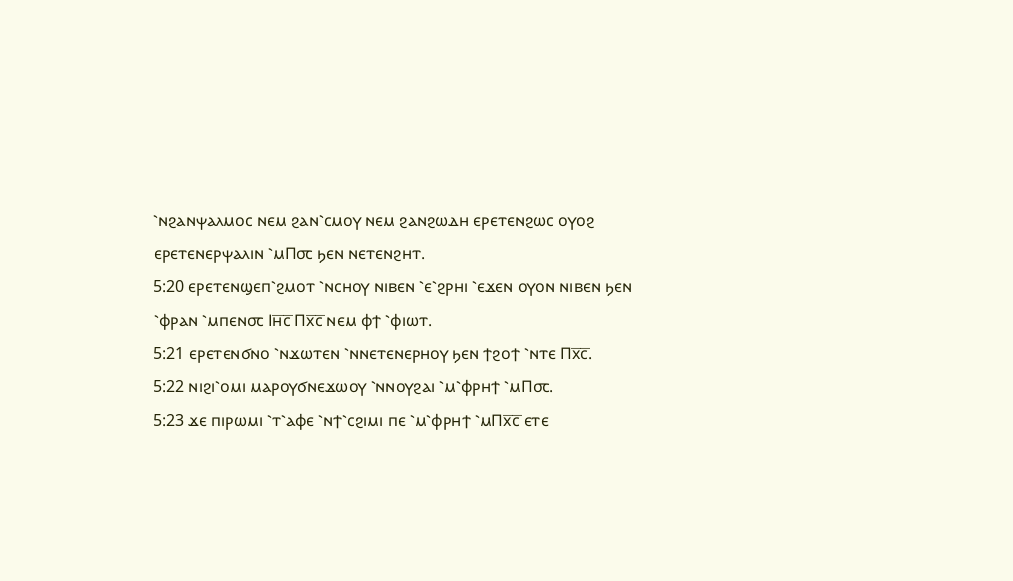⳿ⲛϩⲁⲛⲯⲁⲗⲙⲟⲥ ⲛⲉⲙ ϩⲁⲛ⳿ⲥⲙⲟⲩ ⲛⲉⲙ ϩⲁⲛϩⲱⲇⲏ ⲉⲣⲉⲧⲉⲛϩⲱⲥ ⲟⲩⲟϩ ⲉⲣⲉⲧⲉⲛⲉⲣⲯⲁⲗⲓⲛ ⳿ⲙⲠ⳪ ϧⲉⲛ ⲛⲉⲧⲉⲛϩⲏⲧ.
5:20 ⲉⲣⲉⲧⲉⲛϣⲉⲡ⳿ϩⲙⲟⲧ ⳿ⲛⲥⲏⲟⲩ ⲛⲓⲃⲉⲛ ⳿ⲉ⳿ϩⲣⲏⲓ ⳿ⲉϫⲉⲛ ⲟⲩⲟⲛ ⲛⲓⲃⲉⲛ ϧⲉⲛ ⳿ⲫⲣⲁⲛ ⳿ⲙⲡⲉⲛ⳪ Ⲓⲏ̅ⲥ̅ Ⲡⲭ̅ⲥ̅ ⲛⲉⲙ ⲫϯ ⳿ⲫⲓⲱⲧ.
5:21 ⲉⲣⲉⲧⲉⲛϭⲛⲟ ⳿ⲛϫⲱⲧⲉⲛ ⳿ⲛⲛⲉⲧⲉⲛⲉⲣⲏⲟⲩ ϧⲉⲛ ϯϩⲟϯ ⳿ⲛⲧⲉ Ⲡⲭ̅ⲥ̅.
5:22 ⲛⲓϩⲓ⳿ⲟⲙⲓ ⲙⲁⲣⲟⲩϭⲛⲉϫⲱⲟⲩ ⳿ⲛⲛⲟⲩϩⲁⲓ ⳿ⲙ⳿ⲫⲣⲏϯ ⳿ⲙⲠ⳪.
5:23 ϫⲉ ⲡⲓⲣⲱⲙⲓ ⳿ⲧ⳿ⲁⲫⲉ ⳿ⲛϯ⳿ⲥϩⲓⲙⲓ ⲡⲉ ⳿ⲙ⳿ⲫⲣⲏϯ ⳿ⲙⲠⲭ̅ⲥ̅ ⲉⲧⲉ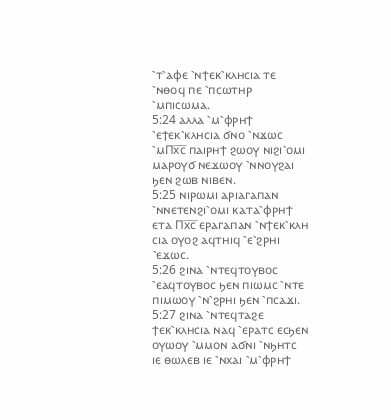⳿ⲧ⳿ⲁⲫⲉ ⳿ⲛϯⲉⲕ⳿ⲕⲗⲏⲥⲓⲁ ⲧⲉ ⳿ⲛⲑⲟϥ ⲡⲉ ⳿ⲡⲥⲱⲧⲏⲣ ⳿ⲙⲡⲓⲥⲱⲙⲁ.
5:24 ⲁⲗⲗⲁ ⳿ⲙ⳿ⲫⲣⲏϯ ⳿ⲉϯⲉⲕ⳿ⲕⲗⲏⲥⲓⲁ ϭⲛⲟ ⳿ⲛϫⲱⲥ ⳿ⲙⲠⲭ̅ⲥ̅ ⲡⲁⲓⲣⲏϯ ϩⲱⲟⲩ ⲛⲓϩⲓ⳿ⲟⲙⲓ ⲙⲁⲣⲟⲩϭ ⲛⲉϫⲱⲟⲩ ⳿ⲛⲛⲟⲩϩⲁⲓ ϧⲉⲛ ϩⲱⲃ ⲛⲓⲃⲉⲛ.
5:25 ⲛⲓⲣⲱⲙⲓ ⲁⲣⲓⲁⲅⲁⲡⲁⲛ ⳿ⲛⲛⲉⲧⲉⲛϩⲓ⳿ⲟⲙⲓ ⲕⲁⲧⲁ⳿ⲫⲣⲏϯ ⲉⲧⲁ Ⲡⲭ̅ⲥ̅ ⲉⲣⲁⲅⲁⲡⲁⲛ ⳿ⲛϯⲉⲕ⳿ⲕⲗⲏ ⲥⲓⲁ ⲟⲩⲟϩ ⲁϥⲧⲏⲓϥ ⳿ⲉ⳿ϩⲣⲏⲓ ⳿ⲉϫⲱⲥ.
5:26 ϩⲓⲛⲁ ⳿ⲛⲧⲉϥⲧⲟⲩⲃⲟⲥ ⳿ⲉⲁϥⲧⲟⲩⲃⲟⲥ ϧⲉⲛ ⲡⲓⲱⲙⲥ ⳿ⲛⲧⲉ ⲡⲓⲙⲱⲟⲩ ⳿ⲛ⳿ϩⲣⲏⲓ ϧⲉⲛ ⳿ⲡⲥⲁϫⲓ.
5:27 ϩⲓⲛⲁ ⳿ⲛⲧⲉϥⲧⲁϩⲉ ϯⲉⲕ⳿ⲕⲗⲏⲥⲓⲁ ⲛⲁϥ ⳿ⲉⲣⲁⲧⲥ ⲉⲥϧⲉⲛ ⲟⲩⲱⲟⲩ ⳿ⲙⲙⲟⲛ ⲁϭⲛⲓ ⳿ⲛϧⲏⲧⲥ ⲓⲉ ⲑⲱⲗⲉⲃ ⲓⲉ ⳿ⲛⲭⲁⲓ ⳿ⲙ⳿ⲫⲣⲏϯ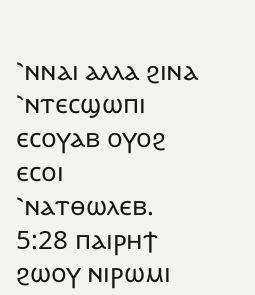⳿ⲛⲛⲁⲓ ⲁⲗⲗⲁ ϩⲓⲛⲁ ⳿ⲛⲧⲉⲥϣⲱⲡⲓ ⲉⲥⲟⲩⲁⲃ ⲟⲩⲟϩ ⲉⲥⲟⲓ ⳿ⲛⲁⲧⲑⲱⲗⲉⲃ.
5:28 ⲡⲁⲓⲣⲏϯ ϩⲱⲟⲩ ⲛⲓⲣⲱⲙⲓ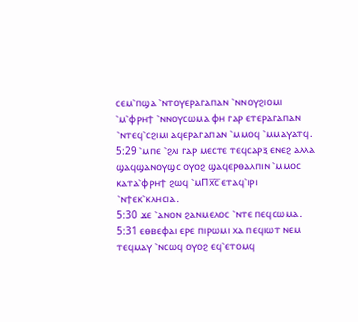ⲥⲉⲙ⳿ⲡϣⲁ ⳿ⲛⲧⲟⲩⲉⲣⲁⲅⲁⲡⲁⲛ ⳿ⲛⲛⲟⲩϩⲓⲟⲙⲓ ⳿ⲙ⳿ⲫⲣⲏϯ ⳿ⲛⲛⲟⲩⲥⲱⲙⲁ ⲫⲏ ⲅⲁⲣ ⲉⲧⲉⲣⲁⲅⲁⲡⲁⲛ ⳿ⲛⲧⲉϥ⳿ⲥϩⲓⲙⲓ ⲁϥⲉⲣⲁⲅⲁⲡⲁⲛ ⳿ⲙⲙⲟϥ ⳿ⲙⲙⲁⲩⲁⲧϥ.
5:29 ⳿ⲙⲡⲉ ⳿ϩⲗⲓ ⲅⲁⲣ ⲙⲉⲥⲧⲉ ⲧⲉϥⲥⲁⲣⲝ ⲉⲛⲉϩ ⲁⲗⲗⲁ ϣⲁϥϣⲁⲛⲟⲩϣⲥ ⲟⲩⲟϩ ϣⲁϥⲉⲣⲑⲁⲗⲡⲓⲛ ⳿ⲙⲙⲟⲥ ⲕⲁⲧⲁ⳿ⲫⲣⲏϯ ϩⲱϥ ⳿ⲙⲠⲭ̅ⲥ̅ ⲉⲧⲁϥ⳿ⲓⲣⲓ ⳿ⲛϯⲉⲕ⳿ⲕⲗⲏⲥⲓⲁ.
5:30 ϫⲉ ⳿ⲁⲛⲟⲛ ϩⲁⲛⲙⲉⲗⲟⲥ ⳿ⲛⲧⲉ ⲡⲉϥⲥⲱⲙⲁ.
5:31 ⲉⲑⲃⲉⲫⲁⲓ ⲉⲣⲉ ⲡⲓⲣⲱⲙⲓ ⲭⲁ ⲡⲉϥⲓⲱⲧ ⲛⲉⲙ ⲧⲉϥⲙⲁⲩ ⳿ⲛⲥⲱϥ ⲟⲩⲟϩ ⲉϥ⳿ⲉⲧⲟⲙϥ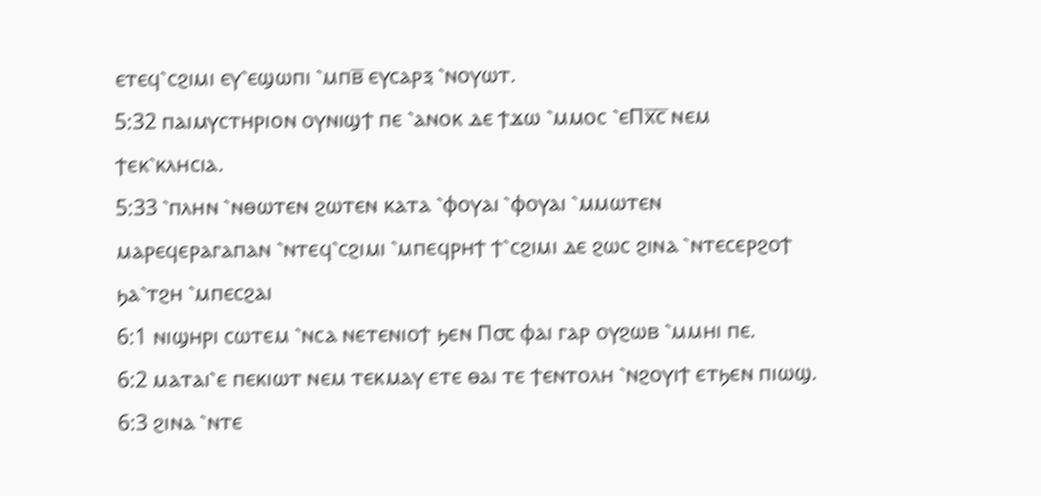ⲉⲧⲉϥ⳿ⲥϩⲓⲙⲓ ⲉⲩ⳿ⲉϣⲱⲡⲓ ⳿ⲙⲡⲃ̅ ⲉⲩⲥⲁⲣⲝ ⳿ⲛⲟⲩⲱⲧ.
5:32 ⲡⲁⲓⲙⲩⲥⲧⲏⲣⲓⲟⲛ ⲟⲩⲛⲓϣϯ ⲡⲉ ⳿ⲁⲛⲟⲕ ⲇⲉ ϯϫⲱ ⳿ⲙⲙⲟⲥ ⳿ⲉⲠⲭ̅ⲥ̅ ⲛⲉⲙ ϯⲉⲕ⳿ⲕⲗⲏⲥⲓⲁ.
5:33 ⳿ⲡⲗⲏⲛ ⳿ⲛⲑⲱⲧⲉⲛ ϩⲱⲧⲉⲛ ⲕⲁⲧⲁ ⳿ⲫⲟⲩⲁⲓ ⳿ⲫⲟⲩⲁⲓ ⳿ⲙⲙⲱⲧⲉⲛ ⲙⲁⲣⲉϥⲉⲣⲁⲅⲁⲡⲁⲛ ⳿ⲛⲧⲉϥ⳿ⲥϩⲓⲙⲓ ⳿ⲙⲡⲉϥⲣⲏϯ ϯ⳿ⲥϩⲓⲙⲓ ⲇⲉ ϩⲱⲥ ϩⲓⲛⲁ ⳿ⲛⲧⲉⲥⲉⲣϩⲟϯ ϧⲁ⳿ⲧϩⲏ ⳿ⲙⲡⲉⲥϩⲁⲓ
6:1 ⲛⲓϣⲏⲣⲓ ⲥⲱⲧⲉⲙ ⳿ⲛⲥⲁ ⲛⲉⲧⲉⲛⲓⲟϯ ϧⲉⲛ Ⲡ⳪ ⲫⲁⲓ ⲅⲁⲣ ⲟⲩϩⲱⲃ ⳿ⲙⲙⲏⲓ ⲡⲉ.
6:2 ⲙⲁⲧⲁⲓ⳿ⲉ ⲡⲉⲕⲓⲱⲧ ⲛⲉⲙ ⲧⲉⲕⲙⲁⲩ ⲉⲧⲉ ⲑⲁⲓ ⲧⲉ ϯⲉⲛⲧⲟⲗⲏ ⳿ⲛϩⲟⲩⲓϯ ⲉⲧϧⲉⲛ ⲡⲓⲱϣ.
6:3 ϩⲓⲛⲁ ⳿ⲛⲧⲉ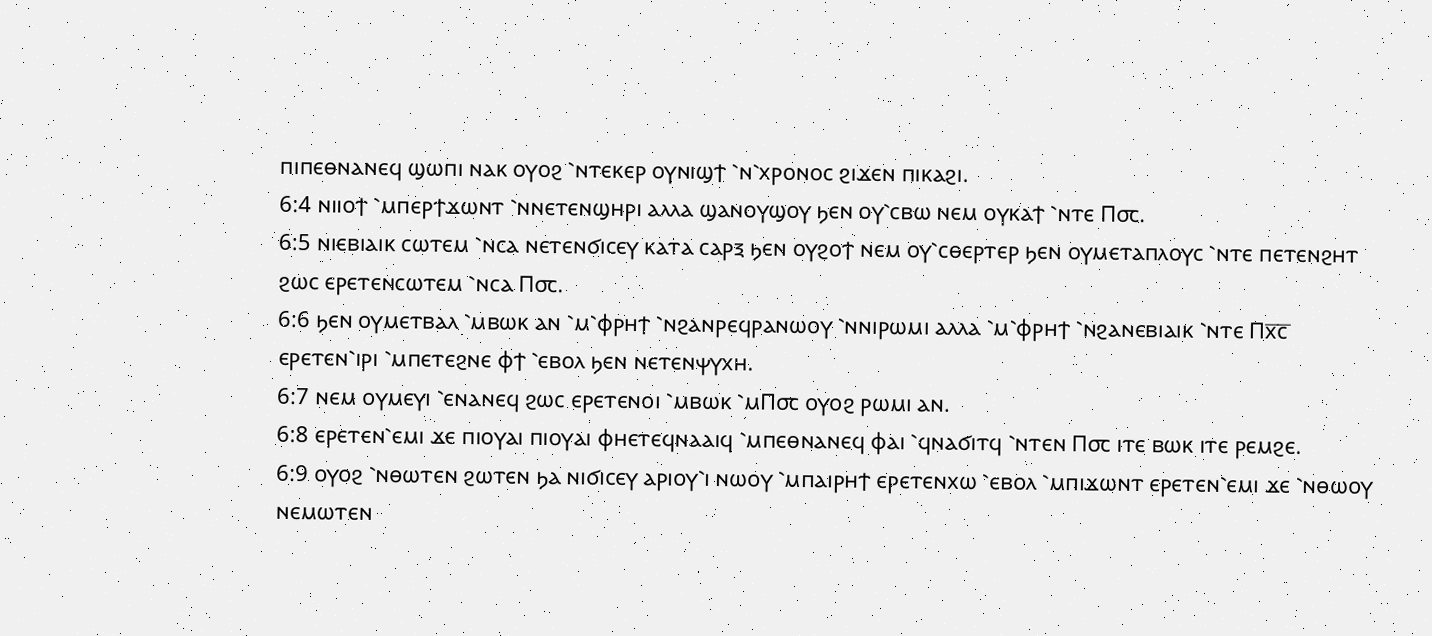ⲡⲓⲡⲉⲑⲛⲁⲛⲉϥ ϣⲱⲡⲓ ⲛⲁⲕ ⲟⲩⲟϩ ⳿ⲛⲧⲉⲕⲉⲣ ⲟⲩⲛⲓϣϯ ⳿ⲛ⳿ⲭⲣⲟⲛⲟⲥ ϩⲓϫⲉⲛ ⲡⲓⲕⲁϩⲓ.
6:4 ⲛⲓⲓⲟϯ ⳿ⲙⲡⲉⲣϯϫⲱⲛⲧ ⳿ⲛⲛⲉⲧⲉⲛϣⲏⲣⲓ ⲁⲗⲗⲁ ϣⲁⲛⲟⲩϣⲟⲩ ϧⲉⲛ ⲟⲩ⳿ⲥⲃⲱ ⲛⲉⲙ ⲟⲩⲕⲁϯ ⳿ⲛⲧⲉ Ⲡ⳪.
6:5 ⲛⲓⲉⲃⲓⲁⲓⲕ ⲥⲱⲧⲉⲙ ⳿ⲛⲥⲁ ⲛⲉⲧⲉⲛϭⲓⲥⲉⲩ ⲕⲁⲧⲁ ⲥⲁⲣⲝ ϧⲉⲛ ⲟⲩϩⲟϯ ⲛⲉⲙ ⲟⲩ⳿ⲥⲑⲉⲣⲧⲉⲣ ϧⲉⲛ ⲟⲩⲙⲉⲧⲁⲡⲗⲟⲩⲥ ⳿ⲛⲧⲉ ⲡⲉⲧⲉⲛϩⲏⲧ ϩⲱⲥ ⲉⲣⲉⲧⲉⲛⲥⲱⲧⲉⲙ ⳿ⲛⲥⲁ Ⲡ⳪.
6:6 ϧⲉⲛ ⲟⲩⲙⲉⲧⲃⲁⲗ ⳿ⲙⲃⲱⲕ ⲁⲛ ⳿ⲙ⳿ⲫⲣⲏϯ ⳿ⲛϩⲁⲛⲣⲉϥⲣⲁⲛⲱⲟⲩ ⳿ⲛⲛⲓⲣⲱⲙⲓ ⲁⲗⲗⲁ ⳿ⲙ⳿ⲫⲣⲏϯ ⳿ⲛϩⲁⲛⲉⲃⲓⲁⲓⲕ ⳿ⲛⲧⲉ Ⲡⲭ̅ⲥ̅ ⲉⲣⲉⲧⲉⲛ⳿ⲓⲣⲓ ⳿ⲙⲡⲉⲧⲉϩⲛⲉ ⲫϯ ⳿ⲉⲃⲟⲗ ϧⲉⲛ ⲛⲉⲧⲉⲛⲯⲩⲭⲏ.
6:7 ⲛⲉⲙ ⲟⲩⲙⲉⲩⲓ ⳿ⲉⲛⲁⲛⲉϥ ϩⲱⲥ ⲉⲣⲉⲧⲉⲛⲟⲓ ⳿ⲙⲃⲱⲕ ⳿ⲙⲠ⳪ ⲟⲩⲟϩ ⲣⲱⲙⲓ ⲁⲛ.
6:8 ⲉⲣⲉⲧⲉⲛ⳿ⲉⲙⲓ ϫⲉ ⲡⲓⲟⲩⲁⲓ ⲡⲓⲟⲩⲁⲓ ⲫⲏⲉⲧⲉϥⲛⲁⲁⲓϥ ⳿ⲙⲡⲉⲑⲛⲁⲛⲉϥ ⲫⲁⲓ ⳿ϥⲛⲁϭⲓⲧϥ ⳿ⲛⲧⲉⲛ Ⲡ⳪ ⲓⲧⲉ ⲃⲱⲕ ⲓⲧⲉ ⲣⲉⲙϩⲉ.
6:9 ⲟⲩⲟϩ ⳿ⲛⲑⲱⲧⲉⲛ ϩⲱⲧⲉⲛ ϧⲁ ⲛⲓϭⲓⲥⲉⲩ ⲁⲣⲓⲟⲩ⳿ⲓ ⲛⲱⲟⲩ ⳿ⲙⲡⲁⲓⲣⲏϯ ⲉⲣⲉⲧⲉⲛⲭⲱ ⳿ⲉⲃⲟⲗ ⳿ⲙⲡⲓϫⲱⲛⲧ ⲉⲣⲉⲧⲉⲛ⳿ⲉⲙⲓ ϫⲉ ⳿ⲛⲑⲱⲟⲩ ⲛⲉⲙⲱⲧⲉⲛ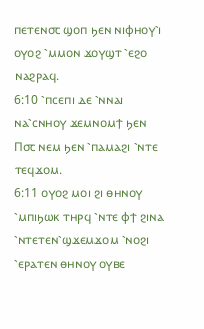ⲡⲉⲧⲉⲛ⳪ ϣⲟⲡ ϧⲉⲛ ⲛⲓⲫⲏⲟⲩ⳿ⲓ ⲟⲩⲟϩ ⳿ⲙⲙⲟⲛ ϫⲟⲩϣⲧ ⳿ⲉϩⲟ ⲛⲁϩⲣⲁϥ.
6:10 ⳿ⲡⲥⲉⲡⲓ ⲇⲉ ⳿ⲛⲛⲁⲓ ⲛⲁ⳿ⲥⲛⲏⲟⲩ ϫⲉⲙⲛⲟⲙϯ ϧⲉⲛ Ⲡ⳪ ⲛⲉⲙ ϧⲉⲛ ⳿ⲡⲁⲙⲁϩⲓ ⳿ⲛⲧⲉ ⲧⲉϥϫⲟⲙ.
6:11 ⲟⲩⲟϩ ⲙⲟⲓ ϩⲓ ⲑⲏⲛⲟⲩ ⳿ⲙⲡⲓϧⲱⲕ ⲧⲏⲣϥ ⳿ⲛⲧⲉ ⲫϯ ϩⲓⲛⲁ ⳿ⲛⲧⲉⲧⲉⲛ⳿ϣϫⲉⲙϫⲟⲙ ⳿ⲛⲟϩⲓ ⳿ⲉⲣⲁⲧⲉⲛ ⲑⲏⲛⲟⲩ ⲟⲩⲃⲉ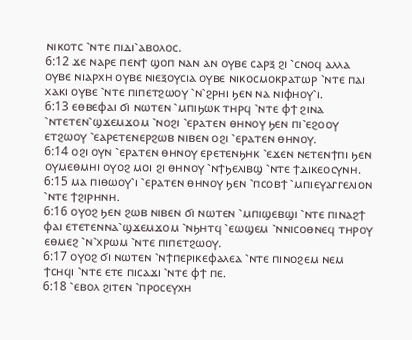ⲛⲓⲕⲟⲧⲥ ⳿ⲛⲧⲉ ⲡⲓⲇⲓ⳿ⲁⲃⲟⲗⲟⲥ.
6:12 ϫⲉ ⲛⲁⲣⲉ ⲡⲉⲛϯ ϣⲟⲡ ⲛⲁⲛ ⲁⲛ ⲟⲩⲃⲉ ⲥⲁⲣⲝ ϩⲓ ⳿ⲥⲛⲟϥ ⲁⲗⲗⲁ ⲟⲩⲃⲉ ⲛⲓⲁⲣⲭⲏ ⲟⲩⲃⲉ ⲛⲓⲉⲝⲟⲩⲥⲓⲁ ⲟⲩⲃⲉ ⲛⲓⲕⲟⲥⲙⲟⲕⲣⲁⲧⲱⲣ ⳿ⲛⲧⲉ ⲡⲁⲓ ⲭⲁⲕⲓ ⲟⲩⲃⲉ ⳿ⲛⲧⲉ ⲡⲓⲡⲉⲧϩⲱⲟⲩ ⳿ⲛ⳿ϩⲣⲏⲓ ϧⲉⲛ ⲛⲁ ⲛⲓⲫⲏⲟⲩ⳿ⲓ.
6:13 ⲉⲑⲃⲉⲫⲁⲓ ϭⲓ ⲛⲱⲧⲉⲛ ⳿ⲙⲡⲓϧⲱⲕ ⲧⲏⲣϥ ⳿ⲛⲧⲉ ⲫϯ ϩⲓⲛⲁ ⳿ⲛⲧⲉⲧⲉⲛ⳿ϣϫⲉⲙϫⲟⲙ ⳿ⲛⲟϩⲓ ⳿ⲉⲣⲁⲧⲉⲛ ⲑⲏⲛⲟⲩ ϧⲉⲛ ⲡⲓ⳿ⲉϩⲟⲟⲩ ⲉⲧϩⲱⲟⲩ ⳿ⲉⲁⲣⲉⲧⲉⲛⲉⲣϩⲱⲃ ⲛⲓⲃⲉⲛ ⲟϩⲓ ⳿ⲉⲣⲁⲧⲉⲛ ⲑⲏⲛⲟⲩ.
6:14 ⲟϩⲓ ⲟⲩⲛ ⳿ⲉⲣⲁⲧⲉⲛ ⲑⲏⲛⲟⲩ ⲉⲣⲉⲧⲉⲛϧⲏⲕ ⳿ⲉϫⲉⲛ ⲛⲉⲧⲉⲛϯⲡⲓ ϧⲉⲛ ⲟⲩⲙⲉⲑⲙⲏⲓ ⲟⲩⲟϩ ⲙⲟⲓ ϩⲓ ⲑⲏⲛⲟⲩ ⳿ⲛϯϧⲉⲗⲓⲃϣ ⳿ⲛⲧⲉ ϯⲇⲓⲕⲉⲟⲥⲩⲛⲏ.
6:15 ⲙⲁ ⲡⲓⲑⲱⲟⲩ⳿ⲓ ⳿ⲉⲣⲁⲧⲉⲛ ⲑⲏⲛⲟⲩ ϧⲉⲛ ⳿ⲡⲥⲟⲃϯ ⳿ⲙⲡⲓⲉⲩⲁⲅⲅⲉⲗⲓⲟⲛ ⳿ⲛⲧⲉ ϯϩⲓⲣⲏⲛⲏ.
6:16 ⲟⲩⲟϩ ϧⲉⲛ ϩⲱⲃ ⲛⲓⲃⲉⲛ ϭⲓ ⲛⲱⲧⲉⲛ ⳿ⲙⲡⲓϣⲉⲃϣⲓ ⳿ⲛⲧⲉ ⲡⲓⲛⲁϩϯ ⲫⲁⲓ ⲉⲧⲉⲧⲉⲛⲛⲁ⳿ϣϫⲉⲙϫⲟⲙ ⳿ⲛϧⲏⲧϥ ⳿ⲉⲱϣⲉⲙ ⳿ⲛⲛⲓⲥⲟⲑⲛⲉϥ ⲧⲏⲣⲟⲩ ⲉⲑⲙⲉϩ ⳿ⲛ⳿ⲭⲣⲱⲙ ⳿ⲛⲧⲉ ⲡⲓⲡⲉⲧϩⲱⲟⲩ.
6:17 ⲟⲩⲟϩ ϭⲓ ⲛⲱⲧⲉⲛ ⳿ⲛϯⲡⲉⲣⲓⲕⲉⲫⲁⲗⲉⲁ ⳿ⲛⲧⲉ ⲡⲓⲛⲟϩⲉⲙ ⲛⲉⲙ ϯⲥⲏϥⲓ ⳿ⲛⲧⲉ ⲉⲧⲉ ⲡⲓⲥⲁϫⲓ ⳿ⲛⲧⲉ ⲫϯ ⲡⲉ.
6:18 ⳿ⲉⲃⲟⲗ ϩⲓⲧⲉⲛ ⳿ⲡⲣⲟⲥⲉⲩⲭⲏ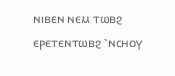ⲛⲓⲃⲉⲛ ⲛⲉⲙ ⲧⲱⲃϩ ⲉⲣⲉⲧⲉⲛⲧⲱⲃϩ ⳿ⲛⲥⲏⲟⲩ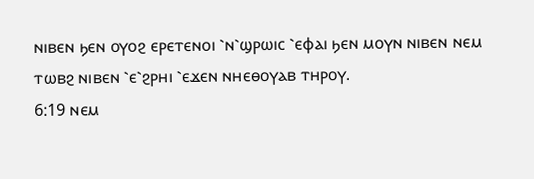ⲛⲓⲃⲉⲛ ϧⲉⲛ ⲟⲩⲟϩ ⲉⲣⲉⲧⲉⲛⲟⲓ ⳿ⲛ⳿ϣⲣⲱⲓⲥ ⳿ⲉⲫⲁⲓ ϧⲉⲛ ⲙⲟⲩⲛ ⲛⲓⲃⲉⲛ ⲛⲉⲙ ⲧⲱⲃϩ ⲛⲓⲃⲉⲛ ⳿ⲉ⳿ϩⲣⲏⲓ ⳿ⲉϫⲉⲛ ⲛⲏⲉⲑⲟⲩⲁⲃ ⲧⲏⲣⲟⲩ.
6:19 ⲛⲉⲙ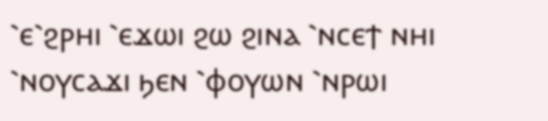⳿ⲉ⳿ϩⲣⲏⲓ ⳿ⲉϫⲱⲓ ϩⲱ ϩⲓⲛⲁ ⳿ⲛⲥⲉϯ ⲛⲏⲓ ⳿ⲛⲟⲩⲥⲁϫⲓ ϧⲉⲛ ⳿ⲫⲟⲩⲱⲛ ⳿ⲛⲣⲱⲓ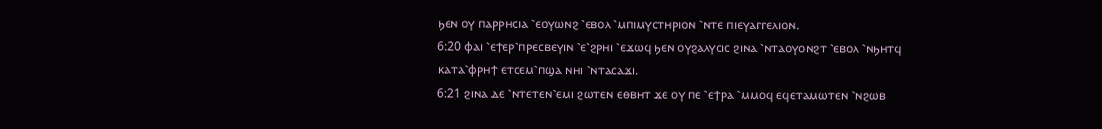ϧⲉⲛ ⲟⲩ ⲡⲁⲣⲣⲏⲥⲓⲁ ⳿ⲉⲟⲩⲱⲛϩ ⳿ⲉⲃⲟⲗ ⳿ⲙⲡⲓⲙⲩⲥⲧⲏⲣⲓⲟⲛ ⳿ⲛⲧⲉ ⲡⲓⲉⲩⲁⲅⲅⲉⲗⲓⲟⲛ.
6:20 ⲫⲁⲓ ⳿ⲉϯⲉⲣ⳿ⲡⲣⲉⲥⲃⲉⲩⲓⲛ ⳿ⲉ⳿ϩⲣⲏⲓ ⳿ⲉϫⲱϥ ϧⲉⲛ ⲟⲩϩⲁⲗⲩⲥⲓⲥ ϩⲓⲛⲁ ⳿ⲛⲧⲁⲟⲩⲟⲛϩⲧ ⳿ⲉⲃⲟⲗ ⳿ⲛϧⲏⲧϥ ⲕⲁⲧⲁ⳿ⲫⲣⲏϯ ⲉⲧⲥⲉⲙ⳿ⲡϣⲁ ⲛⲏⲓ ⳿ⲛⲧⲁⲥⲁϫⲓ.
6:21 ϩⲓⲛⲁ ⲇⲉ ⳿ⲛⲧⲉⲧⲉⲛ⳿ⲉⲙⲓ ϩⲱⲧⲉⲛ ⲉⲑⲃⲏⲧ ϫⲉ ⲟⲩ ⲡⲉ ⳿ⲉϯⲣⲁ ⳿ⲙⲙⲟϥ ⲉϥⲉⲧⲁⲙⲱⲧⲉⲛ ⳿ⲛϩⲱⲃ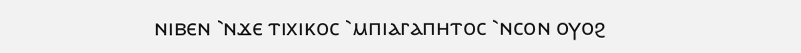ⲛⲓⲃⲉⲛ ⳿ⲛϫⲉ ⲧⲓⲭⲓⲕⲟⲥ ⳿ⲙⲡⲓⲁⲅⲁⲡⲏⲧⲟⲥ ⳿ⲛⲥⲟⲛ ⲟⲩⲟϩ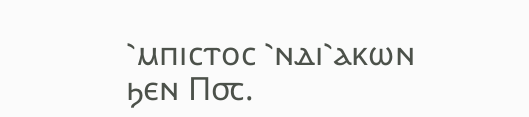⳿ⲙⲡⲓⲥⲧⲟⲥ ⳿ⲛⲇⲓ⳿ⲁⲕⲱⲛ ϧⲉⲛ Ⲡ⳪.